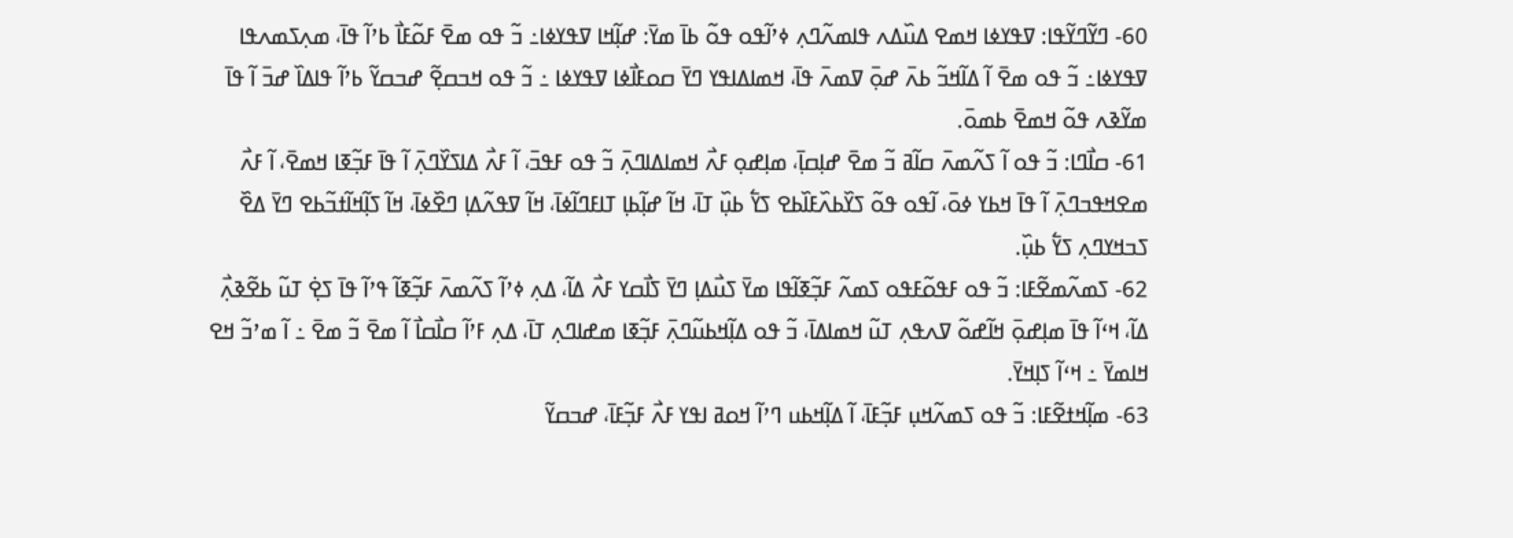60- ߣߌ߬ߣߌ߬ߟߊ: ߜߟߌߦߊ ߞߘߐ ߡߎ߰ߡߍ ߟߊߘߍ߬ߣߍ߲ ߦߴߊ߬ߟߋ ߟߋ߬ ߕߊ߫ ߘߌ߫: ߝߊ߲߬ߞߊ ߜߟߌߦߊ߸ ߏ߬ ߟߋ ߘߐ߫ ߓߋ߬ߓߊ߯ ߕߴߊ߬ ߟߊ߫، ߘߍ߲ߖߘߍߟߊ ߜߟߌߦߊ߸ ߏ߬ ߟߋ ߘߐ߫ ߊ߬ ߡߊ߬ߞߏ߬ ߕߍ߫ ߝߋ߲߫ ߜߘߍ߫ ߟߊ߫، ߞߘߊߡߊߟߌ ߣߌ߫ ߛߋߓߊ߯ߦߊ ߜߟߌߦߊ ߸ ߏ߬ ߟߋ ߞߏߛߐ߲߬ ߝߏߛߌ߬ ߕߴߊ߬ ߟߊߡߊ߰ ߝߏ߫ ߊ߬ ߟߊ߫ ߘߌ߬ߢߍ ߟߋ߬ ߞߘߐ߫ ߕߘߋ߫.
61- ߛߊ߯ߣߊ: ߏ߬ ߟߋ ߊ߬ ߖߍ߬ߘߍ߫ ߛߊ߬ߥ ߏ߬ ߘߐ߫ ߝߊ߲ߛߊ߲߫، ߘߊ߲ߝߋ߲ ߓߍ߯ ߞߘߊߡߊߣߍ߲߫ ߏ߬ ߟߋ ߓߟߏ߫، ߊ߬ ߓߍ߯ ߡߊߖߌ߰ߣߍ߲߫ ߊ߬ ߟߊ߫ ߓߏ߲߬ߧߊ ߞߘߐ߫، ߊ߬ ߓߍ߯ ߘߐߞߟߏߣߍ߲߫ ߊ߬ ߟߊ߫ ߞߕߌ ߦߋ߫، ߊ߬ߟߋ ߟߋ߬ ߖߌ߰ߕߍ߰ߓߊ߰ߕߐ ߖߌ߱ ߕߎ߲߰ ߠߊ߫، ߞߊ߬ ߝߊ߲߬ߕߊ߲ ߠߊߓߣߊ߬ߦߊ߫، ߞߊ߬ ߜߟߍ߬ߡߊ߲ ߣߐ߰ߦߊ߫، ߞߊ߬ ߖߊ߲߬ߞߊ߬ߙߏ߬ߕߐ ߣߌ߫ ߡߐ߰ ߖߏߞߌߣߍ߲ ߖߌ߱ ߕߎ߲߰.
62- ߖߘߍ߬ߘߐ߬ߓߊ: ߏ߬ ߟߋ ߓߟߋ߬ߓߟߋ ߖߘߍ߬ ߓߏ߲߬ߧߊ߬ߟߊ ߘߌ߫ ߖߎ߯ߡߊ߲ ߣߌ߫ ߖߊ߯ߛߌ ߓߍ߯ ߡߊ߬، ߡߍ߲ ߦߴߊ߬ ߖߍ߬ߘߍ߫ ߓߏ߲߬ߧߊ߬ ߟߴߊ߬ ߟߊ߫ ߖߐ߲߭ ߠߎ߬ ߕߐ߬ߢߍ߲߯ ߡߊ߬، ߞߵߊ߬ ߟߊ߫ ߘߊ߲ߝߋ߲߫ ߞߊ߬ߝߋ߬ ߜߍߟߍ߲ ߠߎ߬ ߞߘߊߡߊ߫، ߏ߬ ߟߋ ߡߊ߲߬ߞߕߎ߬ߣߍ߲߫ ߓߏ߲߬ߧߊ ߘߝߊߣߍ߲ ߠߊ߫، ߡߍ߲ ߓߴߊ߬ ߛߊ߯ߛߊ߯ ߊ߬ ߘߐ߫ ߏ߬ ߘߐ߫ ߸ ߊ߬ ߘߴߏ߬ ߞߐ ߞߊߘߌ߫ ߸ ߞߵߊ߬ ߖߊ߲ߞߌ߫.
63- ߘߊ߲߬ߞߙߐ߬ߓߊ: ߏ߬ ߟߋ ߖߘߍ߬ߞߎ߲ ߓߏ߲߬ߓߊ߫، ߊ߬ ߡߊ߲߬ߞߕߎ ߣߴߊ߬ ߞߋߥ ߊߟߌ ߓߍ߯ ߓߏ߲߬ߓߊ߫، ߝߏߛߌ߬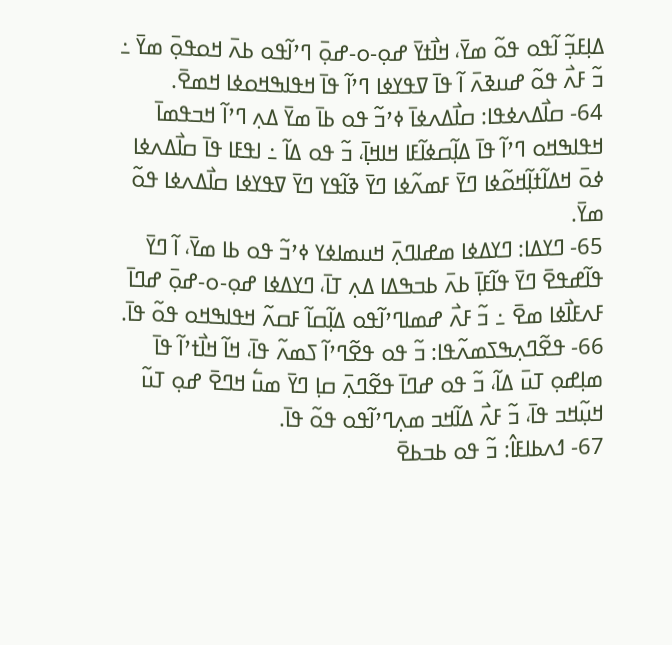ߡߊ߲ߓߏ߲߬ ߊ߬ߟߋ ߟߋ߬ ߘߌ߫، ߞߊ߯ߙߌ߫ ߝߋ߲-ߋ-ߝߋ߲߫ ߣߴߊ߬ߟߋ ߕߍ߫ ߞߋߟߋ߲߫ ߘߌ߫ ߸ ߏ߬ ߓߍ߯ ߟߋ߬ ߝߎߢߍ߫ ߊ߬ ߟߊ߫ ߜߟߌߦߊ ߣߴߊ߬ ߟߊ߫ ߞߟߊߒߞߋߦߊ ߞߘߐ߫.
64- ߛߊ߯ߡߍߦߟߊ: ߛߊ߯ߡߍߦߊ߫ ߦߴߏ߬ ߟߋ ߕߊ߫ ߘߌ߫ ߡߍ߲ ߣߴߊ߬ ߞߏߟߘߊ߫ ߞߟߊߒߞߋ ߣߴߊ߬ ߟߊ߫ ߡߊ߲߬ߛߦߊ߬ߓߊ ߞߊߞߊ߲߫، ߏ߬ ߟߋ ߡߊ߬ ߸ ߊߟߓߊ ߟߊ߫ ߛߊ߯ߡߍߦߊ ߦߋ߫ ߞߡߊ߬ߙߊ߲߬ߞߋ߬ߦߊ ߣߌ߫ ߓߘߍ߬ߦߊ ߣߌ߫ ߢߊ߬ߟߌ ߣߌ߫ ߜߟߌߦߊ ߛߊ߯ߡߍߦߊ ߟߋ߬ ߘߌ߫.
65- ߣߌߡߊ: ߣߌߡߦߊ ߘߝߊߣߍ߲߫ ߞߎߘߊߦߌ ߦߴߏ߬ ߟߋ ߕߊ ߘߌ߫، ߊ߬ ߣߌ߫ ߟߊ߬ߝߟߐ߫ ߣߌ߫ ߟߊ߬ߓߊ߲߫ ߕߍ߫ ߕߏߒߡߊ ߡߍ߲ ߠߊ߫، ߣߌߡߦߊ ߝߋ߲-ߋ-ߝߋ߲߫ ߝߣߊ߫ ߓߍߓߊ߯ߦߊ ߘߐ߫ ߸ ߏ߬ ߓߍ߯ ߝߘߊߣߴߊ߬ߟߋ ߡߊ߲߬ߛߊ߬ ߓߛߍ߬ ߞߟߊߒߞߋ ߟߋ߬ ߟߊ߫.
66- ߟߐ߬ߣߍ߲ߒߖߘߍ߬ߟߊ: ߏ߬ ߟߋ ߟߐ߬ߣߴߊ߬ ߖߘߍ߬ ߟߊ߫، ߞߊ߬ ߞߊ߯ߙߴߊ߬ ߟߊ߫ ߘߊ߲ߝߋ߲ ߠߎ߫ ߡߊ߬، ߏ߬ ߟߋ ߝߣߊ߫ ߟߐ߬ߣߍ߲߫ ߛߊ߲ ߣߌ߫ ߘߎ߱ ߞߣߐ߫ ߝߋ߲ ߠߎ߬ ߞߎ߲߬ߞߏ ߟߊ߫، ߏ߬ ߓߍ߯ ߡߊ߬ߞߏ ߘߍ߲ߣߴߊ߬ߟߋ ߟߋ߬ ߟߊ߫.
67- ߗߍߕߊߓߊ߮: ߏ߬ ߟߋ ߕߏߕߐ߫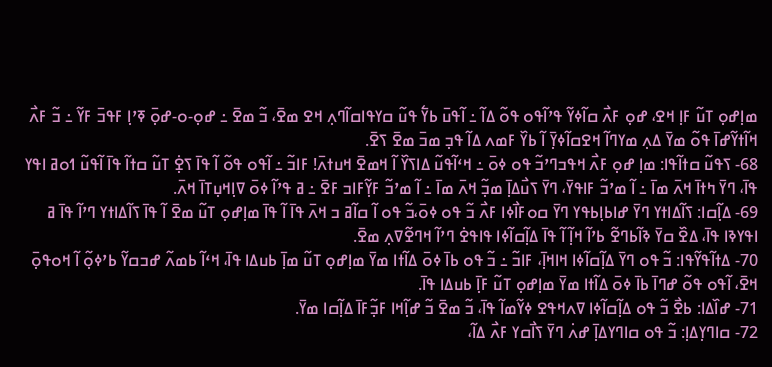ߘߊ߲ߝߋ߲ ߠߎ߬ ߓߊ߲ ߞߐ، ߝߋ߲ ߓߍ߯ ߛߊ߬ߦߌ߬ ߟߴߊ߬ߟߋ ߟߋ߬ ߡߊ߬ ߸ ߊ߬ߟߎ߫ ߕߌ߱ ߟߎ߬ ߛߌߟߊߛߊ߬ߣߍ߲ ߞߐ ߘߐ߫، ߏ߬ ߘߐ߫ ߸ ߝߋ߲-ߋ-ߝߋ߲߫ ߧߴߊ߲ ߓߟߏ߫ ߓߌ߬ ߸ ߏ߬ ߓߍ߯ ߞߊ߬ߙߌ߬ߝߊ߫ ߟߋ߬ ߘߌ߫ ߡߍ߲ ߘߌߣߊ߬ ߞߐߛߊ߬ߦߌ߲߫ ߊ߬ ߕߌ߰ ߓߘߍ ߡߊ߬ ߟߏ߲ ߘߏ߫ ߘߐ߫ ߖߐ߫.
68- ߖߟߎ߬ ߛߙߊ߬ߟߊ: ߘߊ߲ ߝߋ߲ ߓߍ߯ ߞߟߏߣߴߏ߬ ߟߋ ߦߋ߫ ߸ ߞߵߊ߬ߟߎ߬ ߡߊߖߌ߰ ߊ߬ ߞߘߐ߫ ߞߎߙߍ߫! ߓߊߏ߬ ߸ ߊ߬ߟߋ ߟߋ߬ ߊ߬ ߟߊ߫ ߖߐ߲߭ ߠߎ߬ ߛߙߊ߬ ߟߊ߫ ߊ߬ߟߎ߬ ߗߋߥ ߊߟߌ ߟߊ߫، ߣߌ߫ ߤߙߊ߫ ߞߍ߫ ߘߊ߫ ߸ ߊ߬ ߘߴߏ߬ ߓߊߟߌ߫، ߣߌ߫ ߖߎ߯ߡߊ߲߫ ߘߏ߲߬ ߞߍ߫ ߘߊ߫ ߸ ߊ߬ ߘߴߏ߬ ߓߌ߲߬ߓߊߏ ߓߐ߫ ߸ ߥ ߟߴߊ߬ ߦߋ߫ ߜߊ߲ߞߎ߲ߠߊ߫ ߞߍ߫.
69- ߡߊ߲߬ߛߊ: ߖߊ߬ߡߊߙߌ ߣߌ߫ ߝߊߕߊ߲ߕߟߌ ߣߌ߫ ߛߋߓߊ߯ߦߊ ߓߍ߯ ߏ߬ ߟߋ ߦߋ߫،ߏ߬ ߟߋ ߊ߬ ߛߊ߬ߥ ߏ ߞߍ߫ ߟߊ߫ ߊ߬ ߟߊ߫ ߘߊ߲ߝߋ߲ ߠߎ߬ ߘߐ߫ ߊ߬ ߟߊ߫ ߖߊ߬ߡߊߙߌ ߣߴߊ߬ ߟߊ߫ ߥ ߊߟߌߢߊ ߟߊ߫، ߡߐ߰ ߛߌ߫ ߢߊ߬ߕߣߐ߬ ߕߴߊ߬ ߞߊ߲߬ ߊ߬ ߟߊ߫ ߡߊ߲߬ߛߊ߬ߦߊ ߟߊߟߐ߭ ߣߴߊ߬ ߞߣߐ߬ߜߍ߲ ߘߐ߫.
70- ߡߙߊ߬ߟߌ߬ߟߊ: ߏ߬ ߟߋ ߣߌ߫ ߡߊ߲߬ߛߊ߬ߦߊ ߞߊߞߊ߲߫، ߓߊߏ߬ ߸ ߏ߬ ߟߋ ߕߊ߫ ߦߋ߫ ߡߊ߬ߙߊ ߘߌ߫ ߘߊ߲ߝߋ߲ ߠߎ߬ ߘߊ߲߫ ߕߎߡߊ ߟߊ߫، ߞߵߊ߬ ߕߘߍ߬ ߝߏߛߌ߬ ߕߴߦߋ߲߬ ߊ߬ ߞߋߟߋ߲߫ ߞߐ߫، ߊ߬ߟߋ ߟߋ߬ ߝߣߊ߫ ߕߊ߫ ߦߋ߫ ߡߊ߬ߙߊ ߘߌ߫ ߘߊ߲ߝߋ߲ ߠߎ߬ ߓߊ߲߫ ߕߎߡߊ ߟߊ߫.
71- ߝߊ߰ߡߊ: ߕߐ߯ ߏ߬ ߟߋ ߡߊ߲߬ߛߊ߬ߦߊ ߜߍߞߟߐ ߦߌ߬ߘߊ߬ ߟߊ߫، ߏ߬ ߘߐ߫ ߏ߬ ߝߊ߲߬ߞߊ ߓߏ߲߬ߓߊ߫ ߡߊ߲߬ߛߊ ߘߌ߫.
72- ߛߊߣߌ߲ߡߊ߲: ߏ߬ ߟߋ ߛߊߣߌߡߊ߲߫ ߝߍ߭ ߣߌ߫ ߖߊ߯ߛߌ ߓߍ߯ ߡߊ߬،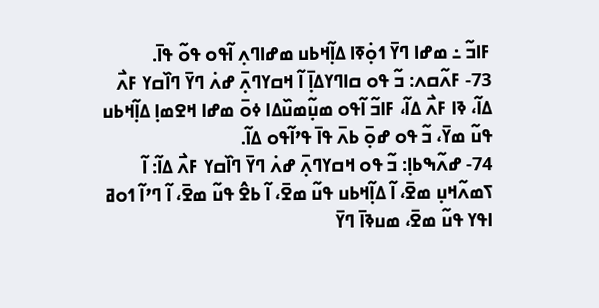ߓߊߏ߬ ߸ ߘߝߊ ߣߌ߫ ߗߋ߲߭ߧߊ ߡߊ߲߬ߞߕߎ ߘߝߊߣߍ߲ ߊ߬ߟߋ ߟߋ߬ ߟߊ߫.
73- ߓߍ߬ߛߍ: ߏ߬ ߟߋ ߛߊߣߌߡߊ߲߫ ߊ߬ ߞߛߌߣߍ߲߫ ߝߍ߭ ߣߌ߫ ߣߊ߰ߛߌ ߓߍ߯ ߡߊ߬، ߢߊ ߓߍ߯ ߡߊ߬، ߓߊߏ߬ ߊ߬ߟߋ ߘߎ߲߬ߘߎ߰ߡߊ ߦߋ߫ ߘߝߊ ߞߐߘߊ߲ ߡߊ߲߬ߞߕߎ ߟߎ߬ ߘߌ߫، ߏ߬ ߟߋ ߝߋ߲߫ ߕߍ߫ ߟߊ߫ ߟߴߊ߬ߟߋ ߡߊ߬.
74- ߝߍ߬ߒߕߊ߲: ߏ߬ ߟߋ ߞߛߌߣߍ߲߫ ߝߍ߭ ߣߌ߫ ߣߊ߰ߛߌ ߓߍ߯ ߡߊ߬: ߊ߬ ߖߘߍ߬ߞߎ߲ ߘߐ߫، ߊ߬ ߡߊ߲߬ߞߕߎ ߟߎ߬ ߘߐ߫، ߊ߬ ߕߐ߮ ߟߎ߬ ߘߐ߫، ߊ߬ ߣߴߊ߬ ߗߋߥ ߊߟߌ ߟߎ߬ ߘߐ߫، ߘߎߢߊ߫ ߣߌ߫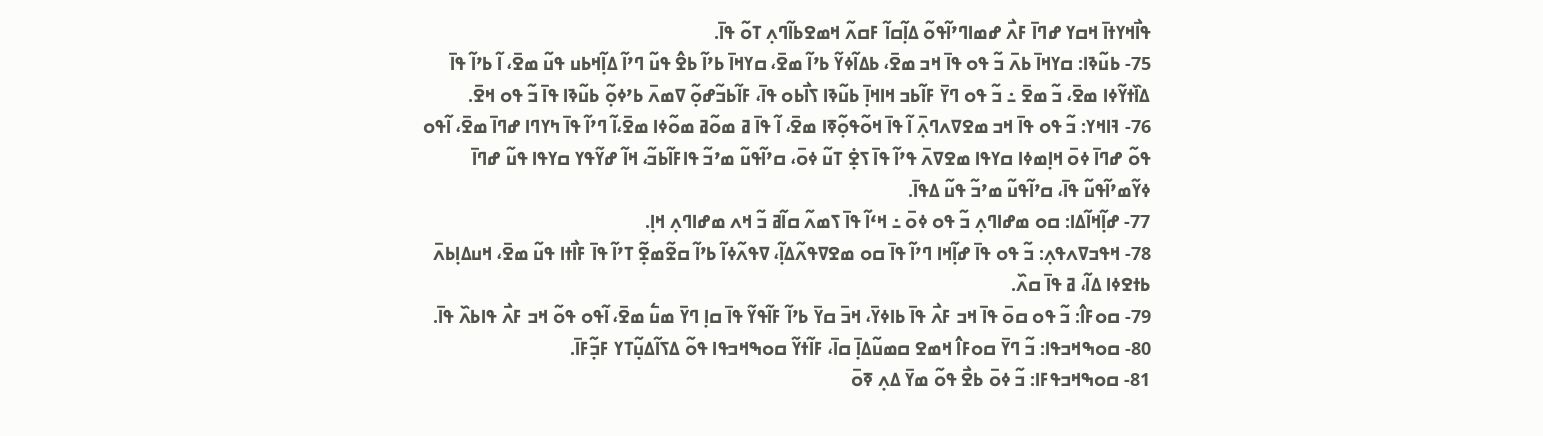ߟߊ߯ߞߌߙߊ߫ ߞߛߌ ߝߣߊ߫ ߓߍ߯ ߝߘߊߣߴߊ߬ߟߋ߬ ߡߊ߲߬ߛߊ߬ ߓߛߍ߬ ߞߘߐߕߊ߬ߣߍ߲ ߠߋ߬ ߟߊ߫.
75- ߕߎ߬ߢߊ: ߛߌߞߊ߫ ߕߍ߫ ߏ߬ ߟߋ ߟߊ߫ ߞߏ ߘߐ߫، ߕߡߊ߬ߦߌ߬ ߕߴߊ߬ ߘߐ߫، ߛߌߞߊ߫ ߕߴߊ߬ ߕߐ߮ ߟߎ߬ ߣߴߊ߬ ߡߊ߲߬ߞߕߎ ߟߎ߬ ߘߐ߫، ߊ߬ ߕߴߊ߬ ߟߊ߫ ߡߊ߰ߙߌ߬ߦߊ ߘߐ߫، ߏ߬ ߘߐ߫ ߸ ߏ߬ ߟߋ ߣߌ߫ ߓߊ߬ߕߏ ߞߊߞߊ߲߫ ߕߎ߬ߢߊ ߖߊ߯ߕߋ ߟߊ߫، ߓߊ߬ߕߏ߬ߝߋ߲߬ ߜߘߍ߫ ߕߴߦߋ߲߬ ߕߎ߬ߢߊ ߟߊ߫ ߏ߬ ߟߋ ߞߐ߫.
76- ߔߊߞߌ: ߏ߬ ߟߋ ߟߊ߫ ߞߏ ߘߐߜߍߣߍ߲߫ ߊ߬ ߟߊ߫ ߞߋ߬ߟߋ߲߬ߧߊ ߘߐ߫، ߊ߬ ߟߊ߫ ߥ ߘߋ߬ߥ ߘߋ߬ߦߊ ߘߐ߫،ߊ߬ ߣߴߊ߬ ߟߊ߫ ߤߌߣߊ ߝߣߊ߫ ߘߐ߫، ߊ߬ߟߋ ߟߋ߬ ߝߣߊ߫ ߦߋ߫ ߞߊ߲ߘߦߊ ߛߌߟߊ ߘߐߜߍ߫ ߟߴߊ߬ ߟߊ߫ ߖߐ߲߭ ߠߎ߬ ߦߋ߫، ߛߴߊ߬ߟߎ߬ ߘߴߏ߬ ߟߊߓߊ߬ߕߏ߬، ߞߊ߬ ߝߌ߬ߟߌ ߛߌߟߊ ߟߎ߬ ߝߣߊ߫ ߦߌ߬ߘߴߊ߬ߟߎ߬ ߟߊ߫، ߛߴߊ߬ߟߎ߬ ߘߴߏ߬ ߟߎ߬ ߡߟߊ߫.
77- ߝߊ߲߬ߞߊ߬ߡߊ: ߛߋ ߘߝߊߣߍ߲ ߏ߬ ߟߋ ߦߋ߫ ߸ ߞߵߊ߬ ߟߊ߫ ߖߘߍ߬ ߛߊ߬ߥ ߏ߬ ߞߍ ߘߝߊߣߍ߲ ߞߊ߲.
78- ߞߟߏߜߍߟߍ߲: ߏ߬ ߟߋ ߟߊ߫ ߝߊ߲߬ߞߊ ߣߴߊ߬ ߟߊ߫ ߛߋ ߘߐߜߟߍ߬ߡߊ߲߬، ߜߟߍ߬ߦߊ߬ ߕߴߊ߬ ߛߐ߬ߘߐ߲߬ ߠߴߊ߬ ߟߊ߫ ߓߊ߯ߙߊ ߟߎ߬ ߘߐ߫، ߞߎߡߊ߲ߕߍ߫ ߕߙߐߦߊ ߡߊ߬، ߥ ߟߊ߫ ߛߍ߰.
79- ߛߋߓߊ߮: ߏ߬ ߟߋ ߛߋ߫ ߟߊ߫ ߞߏ ߓߍ߯ ߟߊ߫ ߕߊߦߌ߫، ߞߏ߫ ߛߌ߫ ߕߴߊ߬ ߓߊ߬ߟߌ߬ ߟߊ߫ ߛߊ߲ ߣߌ߫ ߘߎ߱ ߘߐ߫، ߊ߬ߟߋ ߟߋ߬ ߞߏ ߓߍ߯ ߟߊߕߍ߰ ߟߊ߫.
80- ߛߋߒߞߏߟߊ: ߏ߬ ߣߌ߫ ߛߋߓߊ߮ ߞߘߐ ߛߘߎ߬ߡߊ߲߫ ߛߊ߫، ߓߊ߬ߙߌ߬ ߛߋߒߞߏߟߊ ߟߋ߬ ߡߖߊ߬ߡߎ߲߬ߠߌ ߓߏ߲߬ߓߊ߫.
81- ߛߋߒߞߏߟߓߊ: ߏ߬ ߦߋ߫ ߕߐ߯ ߟߋ߬ ߘߌ߫ ߡߍ߲ ߧߋ߫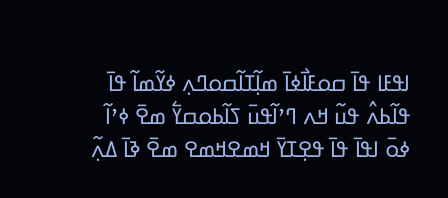ߊߟߓߊ ߟߊ߫ ߛߋߓߊ߯ߦߊ߫ ߘߊ߲߬ߠߊ߬ߛߋߣߍ߲ ߦߌ߬ߘߊ߬ ߟߊ߫ ߟߊ߬ߕߍ߮ ߟߎ߬ ߞߍ ߣߴߊ߬ߟߎ߫ ߖߊ߬ߕߋߛߌ߱ ߘߐ߫ ߦߴߊ߬ ߦߋ߫ ߊߟߊ߫ ߟߊ߫ ߟߐ߲ߠߌ߫ ߞߘߐߞߘߐ ߘߐ߫ ߢߊ߫ ߡߍ߲߬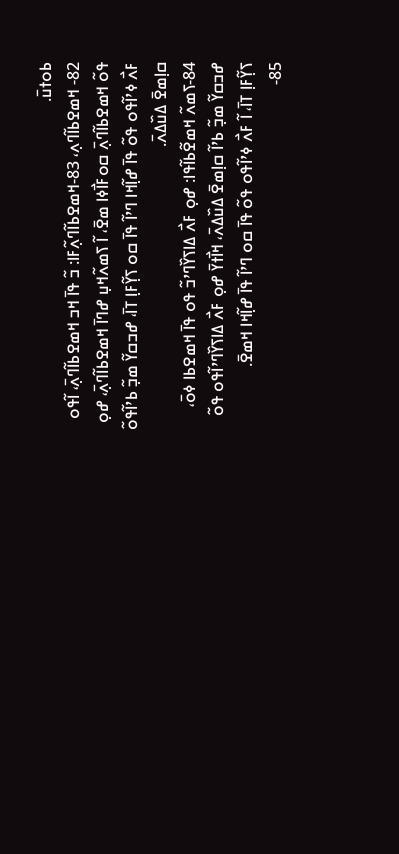ߕߋߙߎ߫.
82- ߞߘߐߕߊ߬ߣߍ߲، 83-ߞߘߐߕߊ߬ߣߍ߲߬ߓߊ: ߏ߬ ߟߊ߫ ߞߏ ߞߘߐߕߊ߬ߣߍ߲߫، ߊ߬ߟߋ ߟߋ߬ ߞߘߐߕߊ߬ߣߍ߲߫ ߛߋߓߊ߯ߦߊ ߘߐ߫، ߊ߬ ߖߘߍ߬ߞߎ߲ ߝߣߊ߫ ߞߘߐߕߊ߬ߣߍ߲߫، ߝߋ߲ ߓߍ߯ ߦߴߊ߬ߟߋ ߟߋ߬ ߟߊ߫ ߝߊ߲߬ߞߊ ߣߴߊ߬ ߟߊ߫ ߛߋ ߖߌ߲߬ߓߊ߲ ߠߊ߫، ߝߏߛߌ߬ ߘߏ߲߬ ߕߴߊ߬ߟߋ߬ ߛߊ߲ߘߐ߫ ߡߎ߰ߡߍ߫.
84-ߖߘߍ߬ ߞߘߐ߬ߕߊ߬ߟߊ: ߝߋ߲ ߓߍ߯ ߡߊߖߌ߰ߣߴߏ߬ ߟߋ ߟߊ߫ ߞߘߐߕߊ ߦߋ߫، ߝߏߛߌ߬ ߘߏ߲߬ ߕߴߊ߬ ߛߊ߲ߘߐ߫ ߡߎ߰ߡߍ߫، ߞߊ߯ߙߌ߫ ߝߋ߲ ߓߍ߯ ߡߊߖߌ߰ߣߴߊ߬ߟߋ ߟߋ߬ ߖߌ߲߬ߓߊ߲ ߠߊ߫، ߊ߬ ߓߍ߯ ߦߴߊ߬ߟߋ ߟߋ߬ ߟߊ߫ ߛߋ ߣߴߊ߬ ߟߊ߫ ߝߊ߲߬ߞߊ ߞߘߐ߫.
85-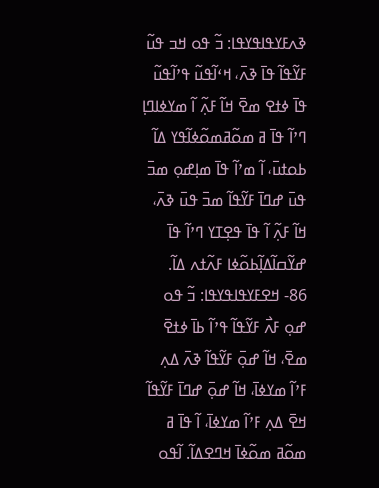ߢߍߓߌߟߊߟߌߟߊ: ߏ߬ ߟߋ ߞߏ ߟߎ߬ ߓߌ߬ߟߊ߬ ߟߊ߫ ߢߍ߫، ߞߵߊ߬ߟߎ߬ ߟߴߊ߬ߟߎ߬ ߟߊ߫ ߦߙߐ ߘߐ߫ ߞߊ߬ ߓߍ߲߬ ߊ߬ ߘߌߦߊߣߊ߲ ߣߴߊ߬ ߟߊ߫ ߥ ߘߋ߬ߥߘߋ߬ߦߊ߬ߟߌ ߡߊ߬ ߕߋߙߎ߫، ߊ߬ ߘߴߊ߬ ߟߊ߫ ߘߊ߲ߝߋ߲ ߘߏ߫ ߟߎ߫ ߝߣߊ߫ ߓߌ߬ߟߊ߬ ߘߏ߫ ߟߎ߫ ߢߍ߫، ߞߊ߬ ߓߍ߲߬ ߊ߬ ߟߊ߫ ߟߐ߲ߠߌ ߣߴߊ߬ ߟߊ߫ ߝߌ߬ߛߊ߬ߡߊ߲߬ߕߋ߬ߦߊ ߓߍ߬ߙߍ ߡߊ߬.
86- ߞߐߓߌߟߊߟߌߟߊ: ߏ߬ ߟߋ ߝߋ߲ ߓߍ߯ ߓߌ߬ߟߊ߬ ߟߴߊ߬ ߕߊ߫ ߦߙߐ߫ ߘߐ߫، ߞߊ߬ ߝߋ߲߫ ߓߌ߬ߟߊ߬ ߢߍ߫ ߡߍ߲ ߓߴߊ߬ ߘߌߦߊ߫، ߞߊ߬ ߝߋ߲߫ ߝߣߊ߫ ߓߌ߬ߟߊ߬ ߞߐ߫ ߡߍ߲ ߓߴߊ߬ ߘߌߦߊ߫، ߊ߬ ߟߊ߫ ߥ ߘߋ߬ߥ ߘߋ߬ߦߊ߫ ߞߣߐߡߊ߬. ߊ߬ߟߋ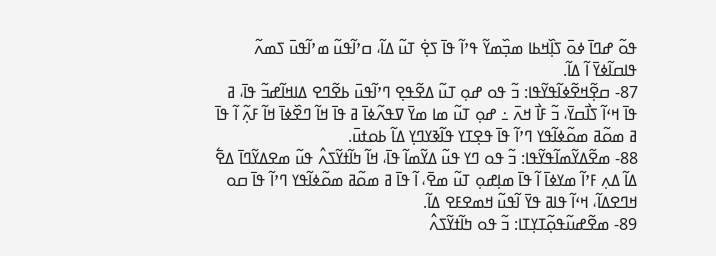ߟߋ߬ ߝߣߊ߫ ߦߋ߫ ߖߊ߲߰ߞߕߊ ߘߏ߲߰ߘߌ߬ ߟߴߊ߬ ߟߊ߫ ߖߐ߲߭ ߠߎ߬ ߡߊ߬، ߛߴߊ߬ߟߎ߬ ߘߴߊ߬ߟߎ߫ ߖߘߍ߬ ߟߊߛߊ߬ߦߌ߫ ߊ߬ ߡߊ߬.
87- ߛߐ߲߬ߞߐ߬ߦߊ߬ߟߌ߬ߟߊ: ߏ߬ ߟߋ ߝߋ߲ ߠߎ߬ ߡߐ߬ߟߐ߲ ߣߴߊ߬ߟߎ߫ ߕߐ߬ߣߐ ߡߊߞߊ߬ߝߏ߬ ߟߊ߫، ߥ ߟߊ߫ ߞߵߊ߬ ߖߊ߯ߛߌ߫، ߏ߬ ߓߊ߯ ߞߍ߫ ߸ ߝߋ߲ ߠߎ߬ ߘߊ ߘߌ߫ ߜߟߍ߬ߦߊ߫ ߥ ߟߊ߫ ߞߊ߬ ߣߐ߰ߦߊ߫ ߞߊ߬ ߓߍ߲߬ ߊ߬ ߟߊ߫ ߥ ߘߋ߬ߥ ߘߋ߬ߦߊ߬ߟߌ ߣߴߊ߬ ߟߊ߫ ߟߐ߲ߠߌ ߟߊ߬ߢߌߣߌ߲ ߡߊ߬ ߕߋߙߎ߫.
88- ߘߐ߬ߡߌ߬ߘߊ߬ߟߌ߬ߟߊ: ߏ߬ ߟߋ ߣߌ ߟߎ߬ ߡߌ߬ߘߊ߬ ߟߊ߫، ߞߊ߬ ߤߊ߬ߙߌ߬ߖߍ߮ ߟߎ߬ ߘߐߡߌ߬ߣߊ߫ ߡߐ߱ ߡߊ߬ ߡߍ߲ ߓߴߊ߬ ߘߌߦߊ߫ ߊ߬ ߟߊ߫ ߘߊ߲ߝߋ߲ ߠߎ߬ ߘߐ߫، ߊ߬ ߟߊ߫ ߥ ߘߋ߬ߥ ߘߋ߬ߦߊ߬ߟߌ ߣߴߊ߬ ߟߊ߫ ߛߋ ߞߣߐߡߊ߬، ߞߵߊ߬ ߟߊߥ ߟߌ߫ ߊ߬ߟߎ߬ ߞߘߐߓߐ ߡߊ߬.
89- ߘߐ߬ߝߎ߬ߟߋ߲߬ߠߌ߲ߠߊ: ߏ߬ ߟߋ ߤߊ߬ߙߌ߬ߖߍ߮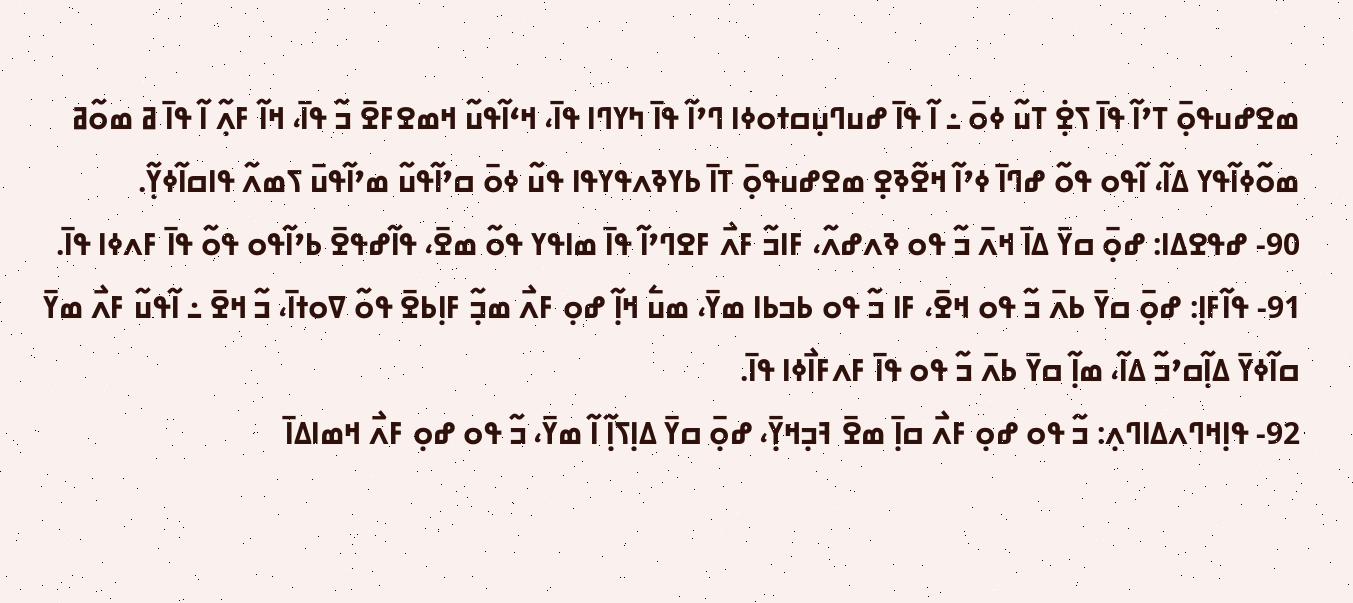ߘߐߝߎߟߋ߲߫ ߠߴߊ߬ ߟߊ߫ ߖߐ߲߭ ߠߎ߬ ߦߋ߫ ߸ ߊ߬ ߟߊ߫ ߝߎߣߎ߲ߛߙߋߦߊ ߣߴߊ߬ ߟߊ߫ ߤߌߣߊ ߟߊ߫، ߞߵߊ߬ߟߎ߬ ߞߘߐߓߐ߫ ߏ߬ ߟߊ߫، ߞߊ߬ ߓߍ߲߬ ߊ߬ ߟߊ߫ ߥ ߘߋ߬ߥ ߘߋ߬ߦߊ߬ߟߌ ߡߊ߬، ߊ߬ߟߋ ߟߋ߬ ߝߣߊ߫ ߦߴߊ߬ ߞߐ߬ߢߐ߲ ߘߐߝߎߟߋ߲߫ ߠߊ߫ ߕߌߢߍߟߌߟߊ ߟߎ߬ ߦߋ߫ ߛߴߊ߬ߟߎ߬ ߘߴߊ߬ߟߎ߫ ߖߘߍ߬ ߟߊߛߊ߬ߦߌ߲߬.
90- ߝߟߐߡߊ: ߝߋ߲߫ ߛߌ߫ ߡߊ߫ ߞߍ߫ ߏ߬ ߟߋ ߢߍߝߍ߬، ߓߊߏ߬ ߓߍ߯ ߓߐߣߴߊ߬ ߟߊ߫ ߘߊߟߌ ߟߋ߬ ߘߐ߫، ߟߊ߬ߝߟߐ߫ ߕߴߊ߬ߟߋ ߟߋ߬ ߟߊ߫ ߓߍߦߊ ߟߊ߫.
91- ߟߊ߬ߓߊ߲: ߝߋ߲߫ ߛߌ߫ ߕߍ߫ ߏ߬ ߟߋ ߞߐ߫، ߓߊ ߏ߬ ߟߋ ߕߏߕߊ ߘߌ߫، ߘߎ߱ ߞߊ߲߬ ߝߋ߲ ߓߍ߯ ߘߏ߲߬ ߓߊ߲ߕߐ߫ ߟߋ߬ ߜߋߙߊ߫، ߏ߬ ߞߐ߫ ߸ ߊ߬ߟߎ߬ ߓߍ߯ ߘߌ߫ ߛߊ߬ߦߌ߫ ߡߊ߲߬ߛߴߏ߬ ߡߊ߬، ߘߊ߲߬ ߛߌ߫ ߕߍ߫ ߏ߬ ߟߋ ߟߊ߫ ߓߍߓߊ߯ߦߊ ߟߊ߫.
92- ߟߊ߲ߞߣߍߡߊߣߍ߲: ߏ߬ ߟߋ ߝߋ߲ ߓߍ߯ ߛߊ߲߫ ߘߐ߫ ߔߏ߲ߞߌ߲߫، ߝߋ߲߫ ߛߌ߫ ߡߊ߲ߖߊ߲߬ ߊ߬ ߘߌ߫، ߏ߬ ߟߋ ߝߋ߲ ߓߍ߯ ߞߘߊߡߊ߫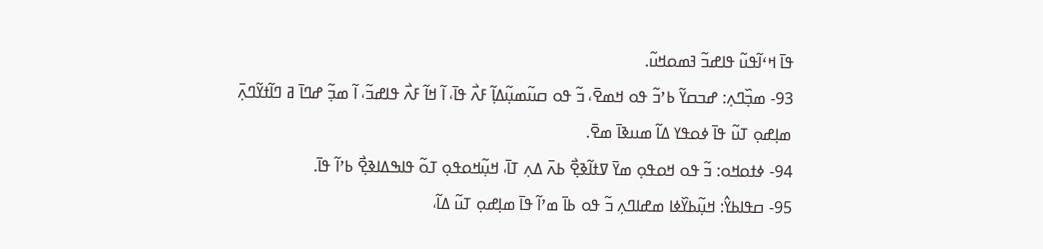ߟߊ߫ ߞߵߊ߬ߟߎ߬ ߟߊߝߏ߬ ߔߘߋߞߎ߬.
93- ߘߏ߲߰ߣߍ߲: ߝߏߛߌ߬ ߕߴߏ߬ ߟߋ ߞߘߐ߫، ߏ߬ ߟߋ ߛߎ߬ߘߎ߲߬ߡߊ߲߬ ߓߍ߯ ߟߊ߫، ߊ߬ ߞߊ߬ ߓߍ߯ ߟߊߝߏ߬، ߊ߬ ߘߏ߲߬ ߝߣߊ߫ ߥ ߣߊ߬ߙߌ߬ߣߍ߲߫ ߘߊ߲ߝߋ߲ ߠߎ߬ ߟߊ߫ ߦߋߟߌ ߡߊ߬ ߘߎߢߊ߫ ߘߐ߫.
94- ߦߙߋߞߋ: ߏ߬ ߟߋ ߞߋߟߋ߲ ߘߌ߫ ߜߙߊ߬ߢߐ߲߯ ߕߍ߫ ߡߍ߲ ߠߊ߫، ߞߎ߲߬ߞߋߟߋ߲ ߠߋ߬ ߟߊߒߡߊߢߐ߲߯ ߕߴߊ߬ ߟߊ߫.
95- ߛߟߊߕߌ߮: ߞߎ߲߬ߕߌ߰ߦߊ ߘߝߊߣߍ߲ ߏ߬ ߟߋ ߕߊ߫ ߘߴߊ߬ ߟߊ߫ ߘߊ߲ߝߋ߲ ߠߎ߬ ߡߊ߬،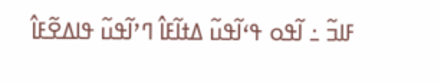ߓߊߏ߬ ߸ ߊ߬ߟߋ ߟߵߊ߬ߟߎ߬ ߡߙߊ߬ߓߊ߮ ߣߴߊ߬ߟߎ߬ ߟߊߡߐ߬ߓߊ߮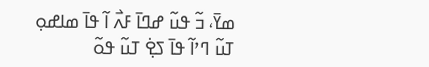ߘߌ߫، ߏ߬ ߟߎ߬ ߝߣߊ߫ ߓߍ߯ ߊ߬ ߟߊ߫ ߘߊߝߋ߲ ߠߎ߬ ߣߴߊ߬ ߟߊ߫ ߖߐ߲߭ ߠߎ߬ ߟߋ߬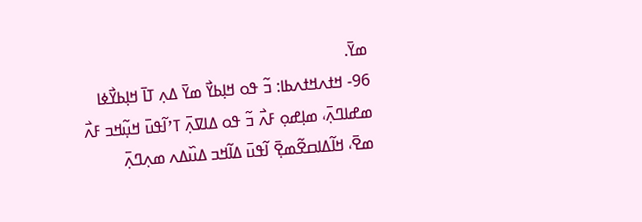ߘߌ߫.
96- ߞߙߍߞߙߍߕߊ: ߏ߬ ߟߋ ߞߊ߲ߕߌ߯ ߘߌ߫ ߡߍ߲ ߠߊ߫ ߞߊ߲ߕߌ߯ߦߊ ߘߝߊߣߍ߲߫، ߘߊ߲ߝߋ߲ ߓߍ߯ ߏ߬ ߟߋ ߡߊߜߍ߲߫ ߠߴߊ߬ߟߎ߫ ߞߎ߲߬ߞߏ ߓߍ߯ ߘߐ߫، ߞߊ߬ߡߊߛߐ߬ߘߐ߲߫ ߊ߬ߟߎ߫ ߡߊ߬ߞߏ ߡߎ߰ߡߍ ߘߍ߲ߣߍ߲߫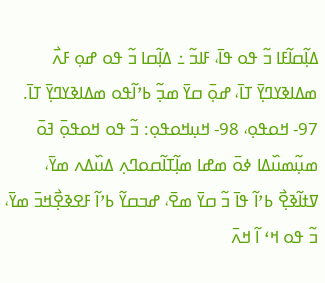ߡߊ߲߬ߛߊ߬ߓߊ ߏ߬ ߟߋ ߟߊ߫، ߓߊߏ߬ ߸ ߡߊ߲߬ߛߊ ߏ߬ ߟߋ ߝߋ߲ ߓߍ߯ ߘߡߊߢߌߣߌ߲߫ ߠߊ߫، ߝߋ߲߫ ߛߌ߫ ߘߏ߲߬ ߕߴߊ߬ߟߋ ߘߡߊߢߌߣߌ߲߫ ߠߊ߫.
97- ߞߋߟߋ߲، 98- ߞߎ߲ߞߋߟߋ߲: ߏ߬ ߟߋ ߞߋߟߋ߲߫ ߔߋ߫ ߘߎ߲߬ߘߎ߰ߡߊ ߦߋ߫ ߘߝߊ ߘߊ߲߬ߠߊ߬ߛߋߣߍ߲ ߡߎ߰ߡߍ ߘߌ߫، ߜߙߊ߬ߢߐ߲߯ ߕߴߊ߬ ߟߊ߫ ߏ߬ ߛߌ߫ ߘߐ߫، ߝߏߛߌ߬ ߕߴߊ߬ ߓߐߢߐ߲߯ߞߏ߫ ߘߌ߫، ߏ߬ ߟߋ ߞߵ ߊ߬ ߞߍ߫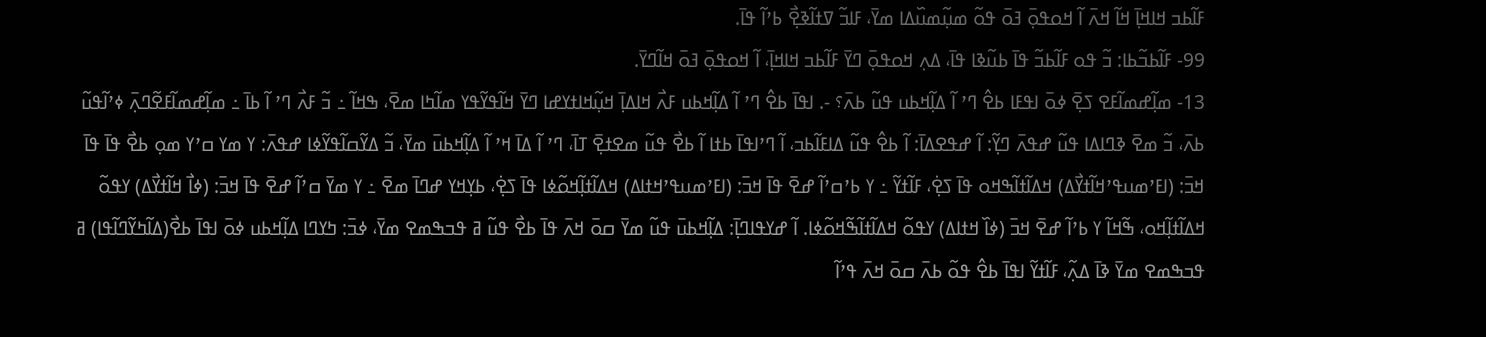ߓߊ߬ߕߏ ߞߊߞߊ߲߫ ߞߊ߬ ߞߍ߫ ߊ߬ ߞߋߟߋ߲߫ ߔߋ߫ ߟߋ߬ ߘߎ߲߬ߘߎ߰ߡߊ ߘߌ߫، ߓߊߏ߬ ߜߙߊ߬ߢߐ߲߯ ߕߴߊ߬ ߟߊ߫.
99- ߓߊ߬ߕߏ߬ߕߊ: ߏ߬ ߟߋ ߓߊ߬ߕߏ߬ ߟߊ߫ ߕߎ߬ߢߊ ߟߊ߫، ߡߍ߲ ߞߋߟߋ߲߫ ߣߌ߫ ߓߊ߬ߕߏ ߞߊߞߊ߲߫، ߊ߬ ߞߋߟߋ߲߫ ߔߋ߫ ߞߊ߬ߣߌ߫.
13- ߘߊ߲߬ߝߘߊ߬ߓߐ ߖߐ߲߫ ߦߋ߫ ߊߟߓߊ ߕߐ߮ ߣߴ ߊ߬ ߡߊ߲߬ߞߕߎ ߟߎ߬ ߕߍ߫؟ -. ߊߟߊ߫ ߕߐ߮ ߣߴ ߊ߬ ߡߊ߲߬ߞߕߎ ߓߍ߯ ߞߊߡߊ߲߫ ߞߎ߲߬ߞߊߙߌߝߊ ߣߌ߫ ߞߊ߬ߟߌ߬ߟߌ ߘߊ߬ߤߊ ߘߐ߫، ߒߞߊ߬ ߸ ߏ߬ ߓߍ߯ ߣߴ ߊ߬ ߕߊ߫ ߸ ߘߊ߲߬ߝߘߊ߬ߓߐ߬ߣߍ߲߫ ߦߴߊ߬ߟߎ߬ ߕߍ߫، ߏ߬ ߘߐ߫ ߢߣߊߡߊ ߟߎ߬ ߝߟߍ߫ ߣߌ߲߬: ߊ߬ ߝߟߐߡߊ߫: ߊ߬ ߕߐ߮ ߟߎ߬ ߡߊߓߊ߬ߕߏ، ߊ߬ ߣߴߊߟߊ߫ ߕߙߊ ߊ߬ ߕߐ߯ ߟߎ߬ ߘߐߙߐ߲߫ ߠߊ߫، ߣߴ ߊ߬ ߡߊ߫ ߞߴ ߊ߬ ߡߊ߲߬ߞߕߎ߫ ߘߌ߫، ߏ߬ ߡߌ߬ߛߊ߬ߟߌ߬ߦߊ ߝߟߍ߫: ߌ ߘߌ ߛߴߌ ߘߋ߲ ߕߐ߯ ߟߊ߫ ߟߊ߫ ߞߏ߫: (ߊߓߴߘߎߟߴߞߊ߬ߙߌ߯ߡ) ߞߡߊ߬ߙߊ߬ߒߞߋ ߟߊ߫ ߖߐ߲߭، ߓߊ߬ߙߌ߬ ߸ ߌ ߕߴߛߴߊ߬ ߝߐ߫ ߟߊ߫ ߞߏ߫: (ߊߓߴߘߎߟߴߞߙߊߡ) ߞߡߊ߬ߙߊ߲߬ߞߋ߬ߦߊ ߟߊ߫ ߖߐ߲߭، ߕߌ߲ߞߌ ߝߣߊ߫ ߘߐ߫ ߸ ߌ ߘߌ߫ ߛߴߊ߬ ߝߐ߫ ߟߊ߫ ߞߏ߫: (ߦߊ߯ ߞߊ߬ߙߌ߯ߡ) ߌߟߋ߬ ߞߡߊ߬ߙߊ߲߬ߞߋ، ߒ߬ߞߊ߬ ߌ ߕߴߊ߬ ߝߐ߫ ߞߏ߫ (ߦߊ߰ ߞߙߊߡ) ߌߟߋ߬ ߞߡߊ߬ߙߊ߬ߒ߬ߞߋ߬ߦߊ. ߊ߬ ߝߌߟߊߣߊ߲߫: ߡߊ߲߬ߞߕߎ߫ ߟߎ߬ ߘߌ߫ ߛߋ߫ ߞߍ߫ ߟߊ߫ ߕߐ߯ ߟߎ߬ ߥ ߟߏߒߘߐ ߘߌ߫، ߦߏ߫: ߤߌߣߊ ߡߊ߲߬ߞߕߎ ߦߋ߫ ߊߟߊ߫ ߕߐ߯(ߡߊ߬ߤߌ߬ߣߊ߬ߟߊ) ߥ ߟߏߒߘߐ ߘߌ߫ ߢߊ߫ ߡߍ߲߬، ߓߊ߬ߙߌ߬ ߊߟߊ߫ ߕߐ߮ ߟߋ߬ ߕߍ߫ ߛߋ߫ ߞߍ߫ ߟߴߊ߬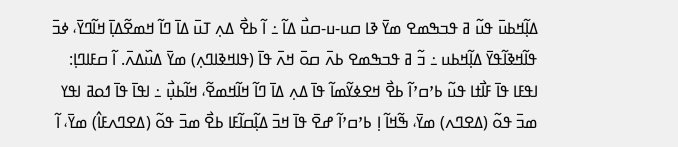ߡߊ߲߬ߞߕߎ߫ ߟߎ߬ ߥ ߟߏߒߘߐ ߘߌ߫ ߢߊ ߛߎ-ߎ-ߛߎ߯ ߡߊ߬ ߸ ߊ߬ ߕߐ߯ ߡߍ߲ ߠߎ߫ ߡߊ߫ ߣߊ߬ ߞߘߐ߬ߡߊ߲߫ ߞߊ߬ߣߌ߫، ߦߏ߫ ߟߊ߬ߞߢߊ߬ߟߌ߫ ߡߊ߲߬ߞߕߎ ߸ ߏ߬ ߥ ߟߏߒߘߐ ߕߍ߫ ߛߋ߫ ߞߍ߫ ߟߊ߫ (ߟߊߞߢߊߣߍ߲) ߘߌ߫ ߡߎ߰ߡߍ߫. ߊ߬ ߛߓߊߣߊ߲: ߊߟߓߊ ߟߊ߫ ߓߊ߯ߙߊ ߟߎ߬ ߕߴߛߴߊ߬ ߕߐ߯ ߞߐߦߌ߬ߘߊ߬ ߟߊ߫ ߡߍ߲ ߡߊ߫ ߣߊ߬ ߞߊ߬ߞߘߐ߬، ߞߊ߬ߕߎ߲߯ ߸ ߊߟߊ߫ ߟߊ߫ ߗߋߥ ߊߟߌ ߘߏ߫ ߟߋ߬ (ߡߐߣߍ) ߘߌ߫، ߒ߬ߞߊ߬ ߊ߲ ߕߴߛߴߊ߬ ߝߐ߫ ߟߊ߫ ߞߏ߫ ߡߊ߲߬ߛߊ߬ߓߊ ߕߐ߯ ߘߏ߫ ߟߋ߬ (ߡߐߣߍߓߊ߮) ߘߌ߫، ߊ߬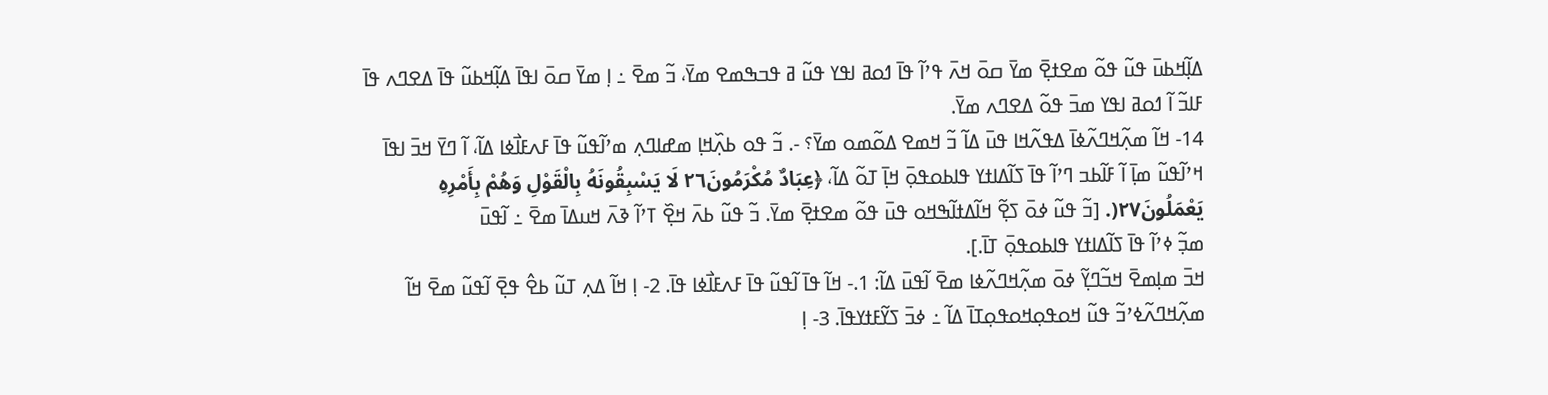ߡߊ߲߬ߞߕߎ߫ ߟߎ߬ ߟߋ߬ ߘߐߙߐ߲߫ ߘߌ߫ ߛߋ߫ ߞߍ߫ ߟߴߊ߬ ߟߊ߫ ߗߋߥ ߊߟߌ ߟߎ߬ ߥ ߟߏߒߘߐ ߘߌ߫، ߏ߬ ߘߐ߫ ߸ ߊ߲ ߘߌ߫ ߛߋ߫ ߊߟߊ߫ ߡߊ߲߬ߞߕߎ߬ ߟߊ߫ ߡߐߣߍ ߟߊ߫ ߓߊߏ߬ ߊ߬ ߗߋߥ ߊߟߌ ߘߏ߫ ߟߋ߬ ߡߐߣߍ ߘߌ߫.
14- ߞߊ߬ ߘߍ߲߬ߞߣߍ߬ߦߊ߫ ߡߟߍ߬ߞߊ ߟߎ߫ ߡߊ߬ ߏ߬ ߞߘߐ ߡߋ߬ߘߋ ߘߌ߫؟ -. ߏ߬ ߟߋ ߕߍ߲߰ߞߊ߲ ߘߝߊߣߍ߲ ߘߴߊ߬ߟߎ߬ ߟߊ߫ ߓߍߓߊ߯ߦߊ ߡߊ߬، ߊ߬ ߣߌ߫ ߞߏ߫ ߊߟߊ߫ ߞߴߊ߬ߟߎ߬ ߘߊ߲߫ ߊ߬ ߓߊ߬ߕߏ ߣߴߊ߬ ߟߊ߫ ߖߊ߬ߡߊߙߌ ߟߊߕߋߟߋ߲߫ ߞߊ߲߫ ߠߋ߬ ߡߊ߬، ﴿عِبَادٌ مُكْرَمُونَ٢٦ لَا يَسْبِقُونَهُ بِالْقَوْلِ وَهُمْ بِأَمْرِهِ يَعْمَلُونَ٢٧(. [ߏ߬ ߟߎ߬ ߦߋ߫ ߖߐ߲߬ ߞߊ߬ߡߙߊ߬ߒߞߋ ߟߎ߫ ߟߋ߬ ߘߐߙߐ߲߫ ߘߌ߫. ߏ߬ ߟߎ߬ ߕߍ߫ ߞߐ߲߰ ߠߴߊ߬ ߢߍ߫ ߞߎߡߊ߫ ߘߐ߫ ߸ ߊ߬ߟߎ߫
ߘߏ߲߬ ߦߴߊ߬ ߟߊ߫ ߖߊ߬ߡߊߙߌ ߟߊߕߋߟߋ߲߫ ߠߊ߫.].
ߞߏ߫ ߘߊ߲ߘߐ߫ ߞߏ߬ߣߌ߲߬ ߦߋ߫ ߘߍ߲߬ߞߣߍ߬ߦߊ ߘߐ߫ ߊ߬ߟߎ߫ ߡߊ߬: 1.- ߞߊ߬ ߟߊ߫ ߊ߬ߟߎ߬ ߟߊ߫ ߓߍߓߊ߯ߦߊ ߟߊ߫. 2- ߊ߲ ߞߊ߬ ߡߍ߲ ߠߎ߬ ߕߐ߮ ߟߐ߲߫ ߊ߬ߟߎ߬ ߘߐ߫ ߞߊ߬ ߘߍ߲߬ߞߣߍ߬ߦߴߏ߬ ߟߎ߬ ߞߋߟߋ߲ߞߋߟߋ߲ߠߊ߫ ߡߊ߬ ߸ ߦߏ߫ ߖߌ߬ߓߙߌߟߊ߫. 3- ߊ߲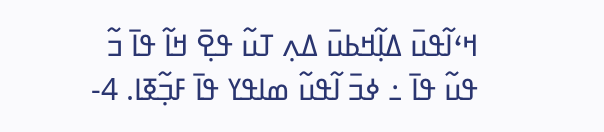ߞߵߊ߬ߟߎ߫ ߡߊ߲߬ߞߕߎ߫ ߡߍ߲ ߠߎ߬ ߟߐ߲߫ ߞߊ߬ ߟߊ߫ ߏ߬ ߟߎ߬ ߟߊ߫ ߸ ߦߏ߫ ߊ߬ߟߎ߬ ߘߊߟߌ ߟߊ߫ ߓߏ߲߬ߧߊ. 4-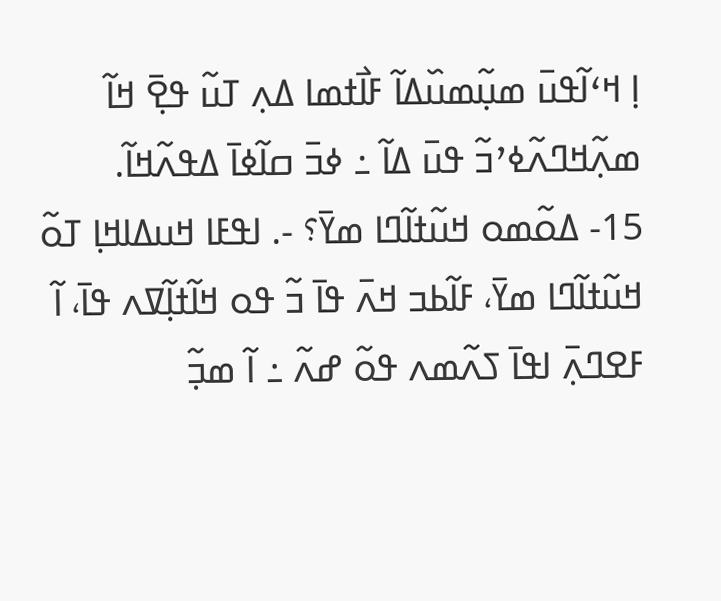ߊ߲ ߞߵߊ߬ߟߎ߫ ߘߎ߲߬ߘߎ߰ߡߊ߬ ߓߊ߯ߙߘߊ ߡߍ߲ ߠߎ߬ ߟߐ߲߫ ߞߊ߬ ߘߍ߲߬ߞߣߍ߬ߦߴߏ߬ ߟߎ߫ ߡߊ߬ ߸ ߦߏ߫ ߛߊ߬ߦߊ߫ ߡߟߍ߬ߞߊ߬.
15- ߡߋ߬ߘߋ ߞߎ߬ߙߊ߬ߣߊ ߘߌ߫؟ -. ߊߟߓߊ ߞߎߡߊߞߊ߲ ߠߋ߬ ߞߎ߬ߙߊ߬ߣߊ ߘߌ߫، ߓߊ߬ߕߏ ߞߍ߫ ߟߊ߫ ߏ߬ ߟߋ ߞߊ߬ߙߊ߲߬ߜߍ ߟߊ߫، ߊ߬ ߓߐߣߍ߲߫ ߊߟߊ߫ ߖߍ߬ߘߍ ߟߋ߬ ߝߍ߬ ߸ ߊ߬ ߘߏ߲߬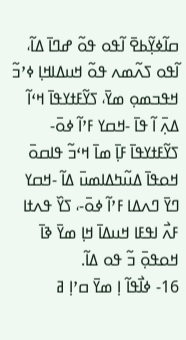ߛߊ߬ߦߌ߲߬ߕߐ߫ ߊ߬ߟߋ ߟߋ߬ ߝߣߊ߫ ߡߊ߬، ߊ߬ߟߋ ߖߍ߬ߘߍ ߟߋ߬ ߞߎߡߊߞߊ߲ ߦߴߏ߬ ߞߟߏߘߋ߲ ߘߌ߫، ߖߌ߬ߓߙߌߟߊ߫ ߞߵߊ߬ ߡߍ߲߫ ߊ߬ ߟߊ߫ -ߞߛߌ ߓߴߊ߬ ߦߋ߫- ߖߌ߬ߓߙߌߟߊ߫ ߓߊ߲߫ ߘߊ߫ ߞߵߏ߬ ߟߊߛߋ߫ ߞߋߟߊ߫ ߡߎ߬ߤߡߊߘߎ߫ ߡߊ߬ -ߞߛߌ ߣߌ߫ ߣߍߡߊ ߓߴߊ߬ ߦߋ߫-، ߖߌ߰ ߟߍߙߊ ߓߍ߯ ߊߟߓߊ ߞߎߡߊ߫ ߞߊ߲ ߘߌ߫ ߢߊ߫ ߞߋߟߋ߲߫ ߏ߬ ߟߋ ߡߊ߬.
16- ߦߊ߯ߟߊ߬ ߊ߲ ߘߌ߫ ߛߴߊ߲ ߥ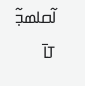ߊ߬ߛߊߘߏ߲߬ ߠߊ߫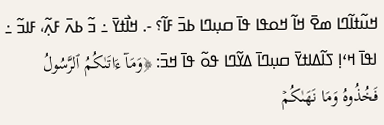ߞߎ߬ߙߊ߬ߣߊ ߘߐ߫ ߞߊ߬ ߞߋߟߊ ߟߊ߫ ߛߎ߲ߣߊ ߕߏ߫ ߓߊ߬؟ -. ߞߊ߯ߙߌ߫ ߸ ߏ߬ ߕߍ߫ ߓߍ߲߬، ߓߊߏ߬ ߸ ߊߟߊ߫ ߞߵߊ߲ ߖߊ߬ߡߊߙߌ߫ ߛߎ߲ߣߊ߫ ߡߌ߬ߣߊ ߟߋ߬ ߟߊ߫ ߞߏ߫: ﴿وَمَآ ءَاتَىٰكُمُ ٱلرَّسُولُ فَخُذُوهُ وَمَا نَهَىٰكُمۡ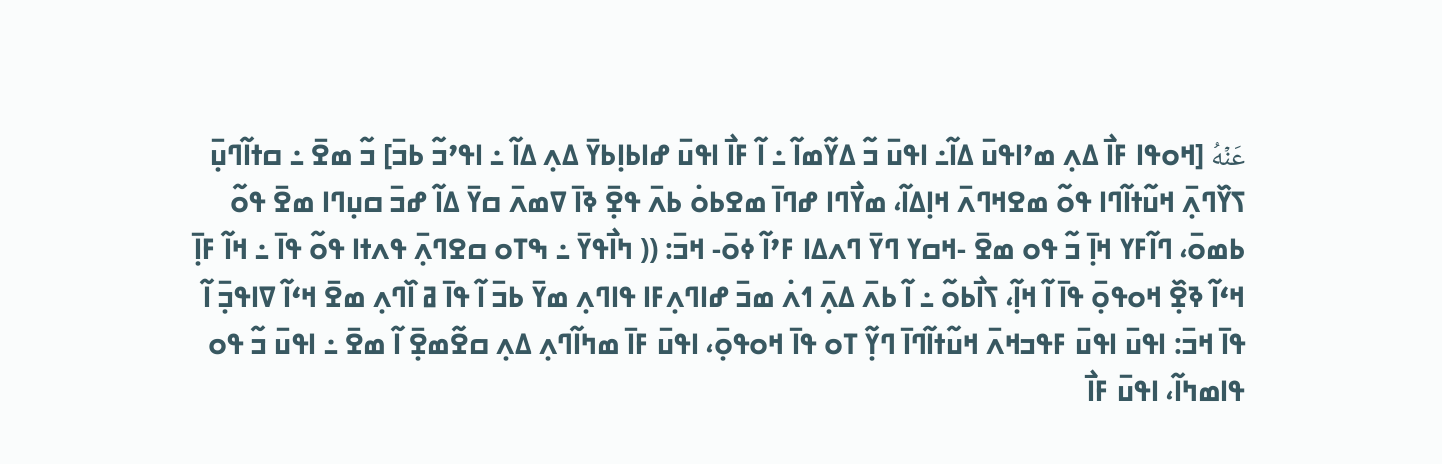عَنۡهُ [ߞߋߟߊ ߓߊ߯ ߡߍ߲ ߘߴߊߟߎ߫ ߡߊ߬߸ ߊߟߎ߫ ߏ߬ ߡߌ߬ߘߊ߬ ߸ ߊ߬ ߓߊ߯ ߊߟߎ߫ ߝߊߕߊ߲ߕߌ߫ ߡߍ߲ ߡߊ߬ ߸ ߊߟߴߏ߬ ߕߏ߫] ߏ߬ ߘߐ߫ ߸ ߛߙߊ߬ߣߎ߲߫ ߖߌ߰ߣߍ߲߫ ߞߎ߬ߙߊ߬ߣߊ ߟߋ߬ ߘߐߞߣߍ߫ ߞߊ߲ߡߊ߬، ߘߌ߯ߣߊ ߝߣߊ߫ ߘߐߕߋ߭ ߕߍ߫ ߟߐ߲߫ ߢߊ߫ ߜߘߍ߫ ߛߌ߫ ߡߊ߬ ߝߏ߫ ߛߎ߲ߣߊ ߘߐ߫ ߟߋ߬ ߕߘߋ߫، ߣߊ߬ߓߌ ߞߊ߲߫ ߏ߬ ߟߋ ߘߐ߫ -ߞߛߌ ߣߌ߫ ߣߍߡߊ ߓߴߊ߬ ߦߋ߫- ߞߏ߫: (( ߤߊ߯ߟߌ߫ ߸ ߒߠߋ ߛߐߣߍ߲߫ ߟߍߙߊ ߟߋ߬ ߟߊ߫ ߸ ߞߊ߬ ߓߊ߲߫ ߞߵߊ߬ ߢߐ߲߰ ߞߋߟߋ߲߫ ߟߊ߫ ߊ߬ ߞߊ߲߬، ߖߊ߯ߕߋ߬ ߸ ߊ߬ ߕߍ߫ ߡߍ߲߫ ߗߍ߭ ߘߏ߫ ߝߊߣߍ߲ߓߊ ߟߊߣߍ߲ ߘߌ߫ ߕߏ߫ ߊ߬ ߟߊ߫ ߥ ߊ߰ߣߍ߲ ߘߐ߫ ߞߵߊ߬ ߜߊߟߏ߲߫ ߊ߬ ߟߊ߫ ߞߏ߫: ߊߟߎ߫ ߊߟߎ߫ ߓߟߏߞߍ߫ ߞߎ߬ߙߊ߬ߣߊ߫ ߣߌ߲߬ ߠߋ ߟߊ߫ ߞߋߟߋ߲߫، ߊߟߎ߫ ߓߊ߫ ߘߤߊ߬ߣߍ߲ ߡߍ߲ ߛߐ߬ߘߐ߲߫ ߊ߬ ߘߐ߫ ߸ ߊߟߎ߫ ߏ߬ ߟߋ ߟߊߘߤߊ߬، ߊߟߎ߫ ߓߊ߯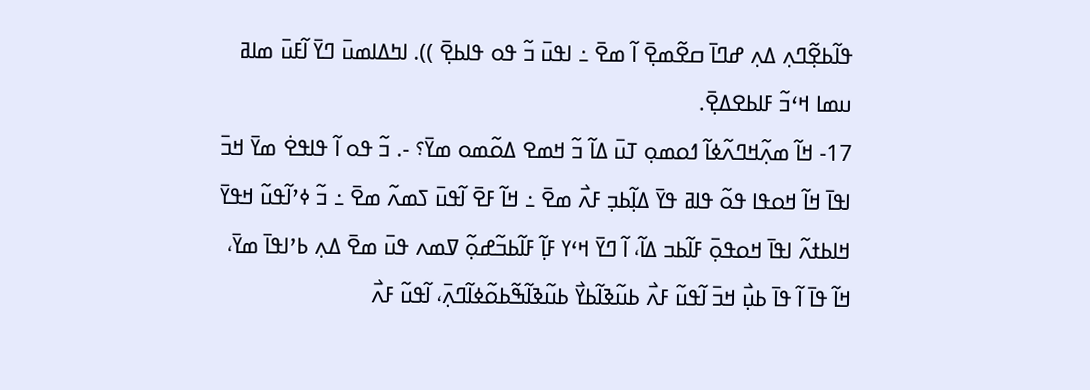ߟߊ߬ߕߐ߲߬ߣߍ߲ ߡߍ߲ ߝߣߊ߫ ߛߐ߬ߘߐ߲߫ ߊ߬ ߘߐ߫ ߸ ߊߟߎ߫ ߏ߬ ߟߋ ߟߊߕߐ߲߫ )). ߊߤߡߊߘߎ߫ ߣߌ߫ ߊ߬ߓߎ߫ ߘߊߥ ߎߘߊ ߞߵߏ߬ ߓߊߕߐߡߐ߲߫.
17- ߞߊ߬ ߘߍ߲߬ߞߣߍ߬ߦߊ߬ ߗߋߘߋ߲ ߠߎ߫ ߡߊ߬ ߏ߬ ߞߘߐ ߡߋ߬ߘߋ ߘߌ߫؟ -. ߏ߬ ߟߋ ߊ߬ ߟߊߟߐ߭ ߘߌ߫ ߞߏ߫ ߊߟߊ߫ ߞߊ߬ ߞߋߟߊ ߟߋ߬ ߟߊߥ ߟߌ߫ ߡߊ߲߬ߕߏ߲ ߓߍ߯ ߘߐ߫ ߸ ߞߊ߬ ߓߐ߫ ߊ߬ߟߎ߫ ߖߘߍ߬ ߘߐ߫ ߸ ߏ߬ ߦߴߊ߬ߟߎ߬ ߞߟߌ߫ ߞߊߕߙߍ߬ ߊߟߊ߫ ߞߋߟߋ߲߫ ߓߊ߬ߕߏ ߡߊ߬، ߊ߬ ߣߌ߫ ߞߵߌ ߓߊ߲߬ ߓߊ߬ߕߏ߬ߝߋ߲߬ ߜߘߍ ߟߎ߫ ߘߐ߫ ߡߍ߲ ߕߴߊߟߊ߫ ߘߌ߫، ߞߊ߬ ߟߊ߫ ߊ߬ ߟߊ߫ ߕߎ߲߯ ߞߏ߫ ߊ߬ߟߎ߬ ߓߍ߯ ߕߎ߬ߢߊ߬ߕߌ߯ ߕߎ߬ߢߊ߬ߒ߬ߕߋ߬ߦߊ߬ߣߍ߲߫، ߊ߬ߟߎ߬ ߓߍ߯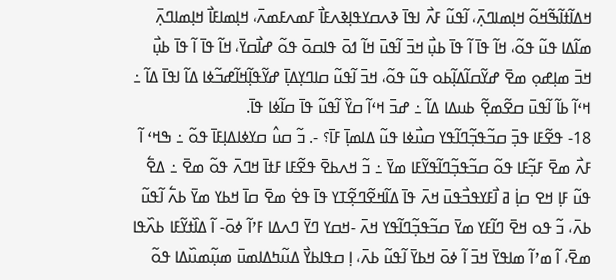ߞߡߊ߬ߙߊ߬ߒ߬ߞߋ߬ ߞߊ߲ߘߊߣߍ߲߫، ߊ߬ߟߎ߬ ߓߍ߯ ߊߟߊ߫ ߢߍߛߌߟߊ߲ߢߍߓߊ߯ ߓߘߍߓߘߍ߫، ߞߊ߲ߘߊߓߊ߯ ߞߊ߲ߘߊߣߍ߲߫ ߘߊ߬ߡߊ ߟߎ߬ ߟߋ߬، ߞߊ߬ ߟߊ߫ ߊ߬ ߟߊ߫ ߕߎ߲߯ ߞߏ߫ ߊ߬ߟߎ߫ ߞߊ߬ ߗߋ߫ ߟߊߛߋ߫ ߟߋ߬ ߝߊ߯ߛߌ߫، ߞߊ߬ ߟߊ߫ ߊ߬ ߟߊ߫ ߕߎ߲߯ ߞߏ߫ ߘߊ߲ߝߋ߲ ߘߐ߫ ߝߌ߬ߛߊ߬ߡߊ߲߬ߕߋ ߟߎ߬ ߟߋ߬، ߞߏ߫ ߊ߬ߟߎ߬ ߛߊߣߌ߲ߡߊ߲߫ ߝߌ߬ߟߊ߲߬ߞߊ߬ߝߏ߬ߦߊ ߡߊ߬ ߊߟߊ߫ ߡߊ߬ ߸ ߞߵߊ߬ ߕߊ߬ ߊ߬ߟߎ߫ ߛߐ߬ߘߐ߲߬ ߕߎߡߊ ߡߊ߬ ߸ ߝߏ߫ ߞߵߊ߬ ߛߌ߰ ߊ߬ߟߎ߬ ߟߊ߫ ߛߊ߬ߦߊ ߟߊ߫.
18- ߟߐ߬ߓߊ ߟߏ߲߫ ߛߏ߬ߟߏ߲߬ߣߊ߬ߟߌ ߛߎ߯ߦߊ ߟߎ߬ ߡߊߘߊ߲߫ ߓߊ߫؟ -. ߏ߬ ߛߎ߮ ߛߌߦߊߡߊ߲ߓߊ߫ ߟߋ߬ ߸ ߒߞߵ ߊ߬ ߓߍ߯ ߘߐ߫ ߓߏ߲߬ߓߊ ߟߋ߬ ߛߏ߬ߟߏ߲߬ߣߊ߬ߟߌ߬ߓߊ ߘߌ߫ ߸ ߏ߬ ߞߍߕߐ߫ ߟߐ߬ߓߊ ߓߙߊ߫ ߞߣߍ߫ ߟߋ߬ ߘߐ߫ ߸ ߡߐ߱ ߟߎ߬ ߓߊ߲ ߞߐ ߛߊ߲߭ ߥ ߊ߯ߓߌߟߏ߯ߟߎ߫ ߞߍ߫ ߟߊ߫ ߡߊ߬ߞߐ߬ߣߐ߲߬ߠߌ ߟߊ߫ ߟߐ߭ ߘߐ߫ ߛߊ߫ ߞߕߌ ߘߌ߫ ߕߍ߱ ߊ߬ߟߎ߬ ߕߍ߫، ߏ߬ ߟߋ ߞߐ߫ ߣߊ߬ߓߌ ߘߌ߫ ߛߏ߬ߟߏ߲߬ߣߊ߬ߟߌ ߞߍ߫ -ߞߛߌ ߣߌ߫ ߣߍߡߊ ߓߴߊ߬ ߦߋ߫- ߊ߬ ߡߊ߰ߙߌ߬ߓߊ ߕߍ߰ߟߊ ߘߐ߫، ߊ߬ ߘߴߊ߬ ߘߊߟߌ߫ ߞߏ߫ ߊ߬ ߦߋ߫ ߞߕߌ߫ ߊ߬ߟߎ߬ ߕߍ߫، ߊ߲ ߛߟߊߕߌ߯ ߡߎ߬ߤߡߊߘߎ߫ ߘߎ߲߬ߘߎ߰ߡߊ ߟߋ߬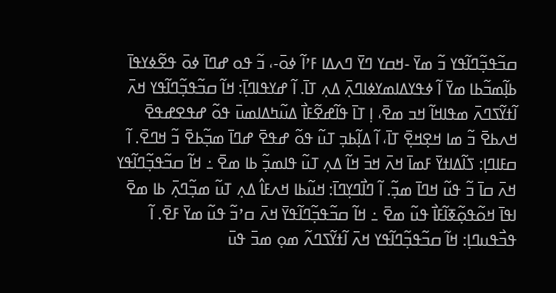ߛߏ߬ߟߏ߲߬ߣߊ߬ߟߌ ߏ߬ ߘߌ߫ -ߞߛߌ ߣߌ߫ ߣߍߡߊ ߓߴߊ߬ ߦߋ߫-، ߏ߬ ߟߋ ߝߣߊ߫ ߦߋ߫ ߟߐ߬ߦߌߟߊ߫ ߕߊ߲߬ߘߏ߬ߕߊ ߘߌ߫ ߊ߬ ߦߟߌߡߊߘߌߦߊߣߍ߲߫ ߡߍ߲ ߠߊ߫. ߊ߬ ߝߌߟߊߣߊ߲߫: ߞߊ߬ ߛߏ߬ߟߏ߲߬ߣߊ߬ߟߌ ߞߍ߫ ߊ߬ߙߌ߬ߖߣߍ߫ ߘߟߊߞߊ߬ ߞߏ ߘߐ߫، ߊ߲ ߠߊ߫ ߟߊ߬ߝߐ߬ߓߊ߯ ߡߎ߬ߤߡߊߘߎ߫ ߟߋ߬ ߝߟߐߝߟߐ߫ ߞߍߕߐ߫ ߏ߬ ߘߊ ߞߐ߲ߞߐ߲߫ ߠߊ߫، ߊ߬ ߡߊ߲߬ߕߏ߲ ߠߎ߬ ߟߋ߬ ߝߟߐ߫ ߝߣߊ߫ ߘߏ߲߬ߕߐ߫ ߏ߬ ߞߣߐ߫. ߊ߬ ߛߓߊߣߊ߲: ߖߊ߬ߡߊߙߌ߫ ߓߘߊ߫ ߞߍ߫ ߞߏ߫ ߞߊ߬ ߡߍ߲ ߠߎ߬ ߟߊߘߏ߲߬ ߕߊ ߘߐ߫ ߸ ߞߊ߬ ߛߏ߬ߟߏ߲߬ߣߊ߬ߟߌ ߞߍ߫ ߛߊ߫ ߏ߬ ߟߎ߬ ߞߣߊ߫ ߘߏ߲߬. ߊ߬ ߣߊ߯ߣߌ߲ߣߊ߫: ߞߎ߬ߕߊ ߞߍߓߊ߮ ߡߍ߲ ߠߎ߬ ߘߏ߲߬ߣߍ߲߫ ߕߊ ߘߐ߫ ߊߟߊ߫ ߞߋ߬ߟߋ߲߬ߧߊ߬ߓߊ߯ ߟߎ߬ ߘߐ߫ ߸ ߞߊ߬ ߛߏ߬ߟߏ߲߬ߣߊ߬ߟߌ߫ ߞߍ߫ ߛߴߏ߬ ߟߎ߬ ߘߌ߫ ߓߐ߫. ߊ߬ ߟߏ߯ߟߎߣߊ߲: ߞߊ߬ ߛߏ߬ߟߏ߲߬ߣߊ߬ߟߌ ߞߍ߫ ߊ߬ߙߌ߬ߖߣߍ߬ ߘߋ߲ ߘߏ߫ ߟߎ߫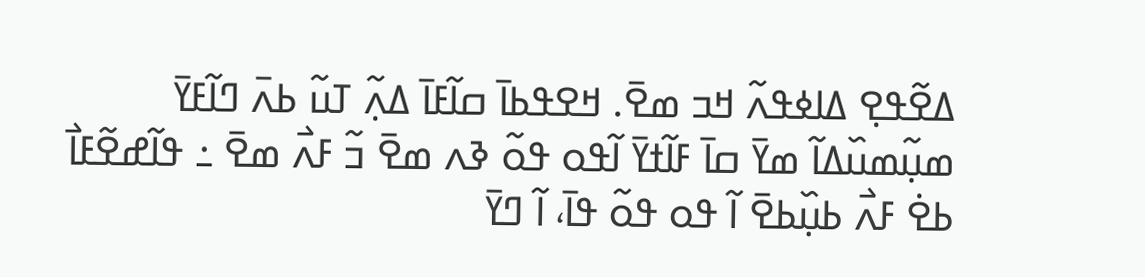ߡߐ߬ߟߐ߲ ߡߊߦߟߍ߬ ߞߏ ߘߐ߫. ߞߐߟߕߊ߫ ߛߊ߬ߓߊ߫ ߡߍ߲߬ ߠߎ߬ ߕߍ߫ ߣߊ߬ߓߌ߫ ߘߎ߲߬ߘߎ߰ߡߊ߬ ߘߌ߫ ߛߊ߫ ߓߊ߬ߙߌ߫ ߊ߬ߟߋ ߟߋ߬ ߢߍ ߘߐ߫ ߏ߬ ߓߍ߯ ߘߐ߫ ߸ ߟߊ߬ߝߐ߬ߓߊ߯ ߕߐ߭ ߓߍ߯ ߕߎ߲߰ߕߐ߫ ߊ߬ ߟߋ ߟߋ߬ ߟߊ߫، ߊ߬ ߣߌ߫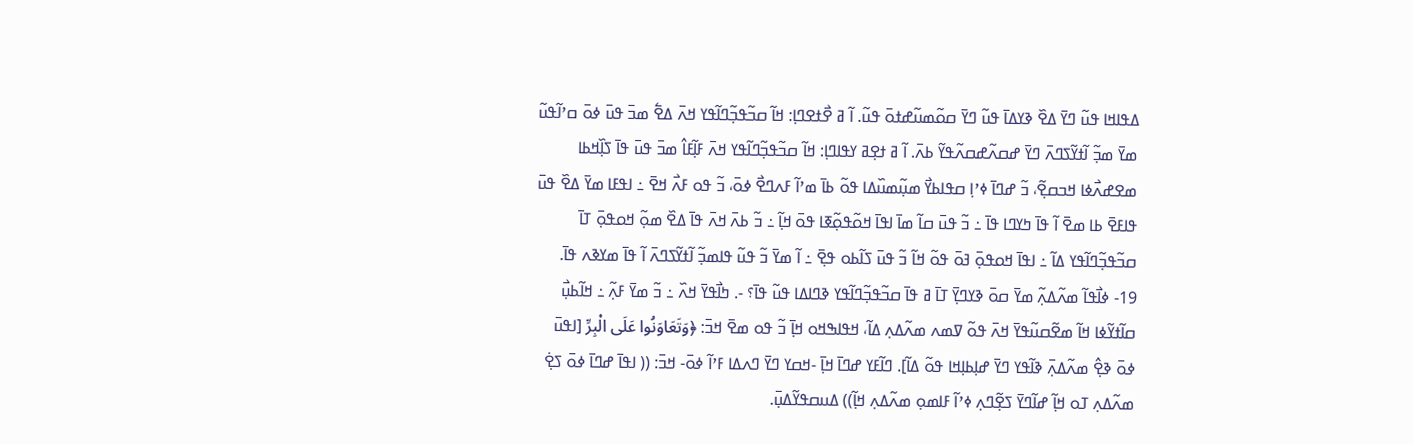ߡߟߊߞߊ ߟߎ߬ ߣߌ߫ ߡߐ߰ ߢߌߡߊ߫ ߟߎ߬ ߣߌ߫ ߛߋ߬ߘߎ߬ߝߙߋ߫ ߟߎ߬. ߊ߬ ߥ ߐ߯ߙߐߣߊ߲: ߞߊ߬ ߛߏ߬ߟߏ߲߬ߣߊ߬ߟߌ ߞߍ߫ ߡߐ߱ ߘߏ߫ ߟߎ߫ ߦߋ߫ ߛߴߊ߬ߟߎ߬ ߘߌ߫ ߘߏ߲߬ ߊ߬ߙߌ߬ߖߣߍ߫ ߣߌ߫ ߝߛߍ߬ߝߛߍ߬ߟߌ߬ ߕߍ߫. ߊ߬ ߥ ߙߐ߲ߥ ߌߟߊߣߊ߲: ߞߊ߬ ߛߏ߬ߟߏ߲߬ߣߊ߬ߟߌ ߞߍ߫ ߓߊ߲߬ߓߊ߮ ߘߏ߫ ߟߎ߫ ߟߊ߫ ߖߊ߲߰ߞߕߊ ߘߐߝߍ߯ߦߊ ߞߏߛߐ߲߬، ߏ߬ ߝߣߊ߫ ߦߴߊ߲ ߛߟߊߕߌ߯ ߘߎ߲߬ߘߎ߰ߡߊ ߟߋ߬ ߕߊ߫ ߘߴߊ߬ ߓߍߣߐ߯ ߦߋ߫، ߏ߬ ߟߋ ߓߍ߯ ߞߐ߫ ߸ ߊߟߓߊ ߘߌ߫ ߡߐ߰ ߟߎ߫ ߟߊߓߐ߫ ߕߊ ߘߐ߫ ߊ߬ ߟߊ߫ ߤߌߣߊ ߟߊ߫ ߸ ߏ߬ ߟߎ߫ ߛߊ߬ ߘߊ߫ ߊߟߊ߫ ߞߋ߬ߟߋ߲߬ߧߊ ߟߋ߫ ߞߊ߲߬ ߸ ߏ߬ ߕߍ߫ ߞߍ߫ ߟߊ߫ ߡߐ߰ ߘߋ߲߬ ߞߋߟߋ߲߫ ߠߊ߫ ߛߏ߬ߟߏ߲߬ߣߊ߬ߟߌ ߡߊ߬ ߸ ߊߟߊ߫ ߞߋߟߋ߲߫ ߔߋ߫ ߟߋ߬ ߞߊ߬ ߏ߬ ߟߎ߫ ߖߊ߬ߕߋ ߟߐ߲߫ ߸ ߊ߬ ߘߌ߫ ߏ߬ ߟߎ߬ ߟߊߘߏ߲߬ ߊ߬ߙߌ߬ߖߣߍ߫ ߊ߬ ߟߊ߫ ߘߌߢߍ ߟߊ߫.
19- ߦߊ߯ߟߊ߬ ߘߍ߬ߡߍ߲߬ ߘߌ߫ ߛߋ߫ ߢߌߣߌ߲߫ ߠߊ߫ ߥ ߟߊ߫ ߛߏ߬ߟߏ߲߬ߣߊ߬ߟߌ ߢߣߊߡߊ ߟߎ߬ ߟߊ߫؟ -. ߤߊ߯ߟߌ߫ ߞߍ߰ ߸ ߏ߬ ߘߌ߫ ߓߍ߲߬ ߸ ߞߊ߬ߕߎ߲߯ ߛߊ߬ߙߌ߬ߦߊ ߞߊ߬ ߘߐ߬ߛߎ߬ߟߌ߫ ߞߍ߫ ߟߋ߬ ߜߘߍ ߘߍ߬ߡߍ߲ ߡߊ߬، ߞߟߊߒߞߋ ߞߊ߲߫ ߏ߬ ߟߋ ߘߐ߫ ߞߏ߫: ﴿وَتَعَاوَنُوا عَلَى الْبِرِّ [ߊߟߎ߫ ߦߋ߫ ߢߐ߲߮ ߘߍ߬ߡߍ߲߫ ߢߊ߬ߟߌ ߣߌ߫ ߝߊ߲ߕߊ߲ߞߊ ߟߋ߬ ߡߊ߬]. ߣߊ߬ߓߌ ߝߣߊ߫ ߞߊ߲߫ -ߞߛߌ ߣߌ߫ ߣߍߡߊ ߓߴߊ߬ ߦߋ߫- ߞߏ߫: (( ߊߟߊ߫ ߝߣߊ߫ ߦߋ߫ ߖߐ߲߭ ߘߍ߬ߡߍ߲ ߠߋ ߞߊ߲߬ ߝߊ߬ߣߌ߫ ߖߐ߲߬ߣߍ߲ ߦߴߊ߬ ߓߊߘߋ߲ ߘߍ߬ߡߍ߲ ߞߊ߲߬)) ߡߎߛߟߌ߬ߡߎ߲߫.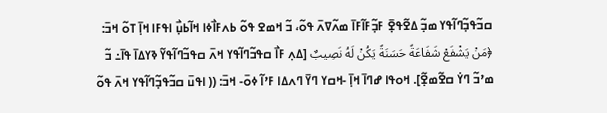ߛߏ߬ߟߏ߲߬ߣߊ߬ߟߌ ߘߏ߲߬ ߡߐ߬ߟߐ߲߫ ߓߏ߲߬ߓߊ߬ߓߊ߫ ߘߍ߬ߜߍ߫ ߟߋ߬، ߏ߬ ߞߘߐ ߟߋ߬ ߕߍߓߊ߯ߦߊ ߞߊ߬ߕߎ߲߯ ߊߟߓߊ ߞߊ߲߫ ߠߋ߬ ߞߏ߫: ﴿مَنْ يَشْفَعْ شَفَاعَةً حَسَنَةً يَكُنْ لَهُ نَصِيبٌ [ߡߍ߲ ߓߊ߯ ߛߟߏ߬ߣߊ߬ߟߌ ߞߍ߫ ߛߟߏ߬ߣߊ߬ߟߌ߬ ߢߌߡߊ߫ ߟߊ߫߸ ߏ߬ ߘߴߏ߬ ߣߌ߭ ߛߐ߬ߘߐ߲߬]. ߞߋߟߊ ߝߣߊ߫ ߞߊ߲߫ -ߞߛߌ ߣߌ߫ ߣߍߡߊ ߓߴߊ߬ ߦߋ߫- ߞߏ߫: (( ߊߟߎ߫ ߛߏ߬ߟߏ߲߬ߣߊ߬ߟߌ ߞߍ߫ ߟߋ߬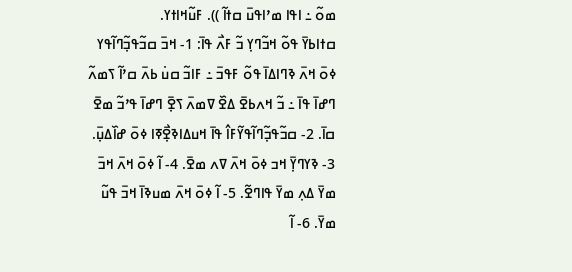ߘߋ߬ ߸ ߊߟߊ ߘߴߊߟߎ߫ ߛߙߊ߬ )). ߓߎ߬ߞߊߙߌ.
ߛߙߊߕߌ߫ ߟߋ߬ ߞߏ߬ߣߌ߲ ߏ߬ ߓߍ߯ ߟߊ߫: 1- ߞߏ߫ ߛߏ߬ߟߏ߲߬ߣߊ߬ߟߌ ߦߋ߫ ߞߍ߫ ߢߣߊߡߊ߫ ߟߋ߬ ߓߟߏ߫ ߸ ߓߊߏ߬ ߛߎ߭ ߕߍ߫ ߛߴߊ߬ ߖߘߍ߬ ߣߝߊ߫ ߟߊ߫ ߸ ߏ߬ ߞߍߕߐ߫ ߡߐ߰ ߜߘߍ߫ ߖߐ߲߫ ߣߝߊ߫ ߟߴߏ߬ ߘߐ߫ ߛߊ߫. 2- ߛߏ߬ߟߏ߲߬ߣߊ߬ߟߌ߬ߓߊ߮ ߟߊ߫ ߞߎߡߊߢߐ߲߯ߧߊ ߦߋ߫ ߝߊ߰ߡߎ߲߫. 3- ߢߌߣߌ߲߫ ߞߏ ߦߋ߫ ߞߍ߫ ߜߍ ߘߐ߫. 4- ߊ߬ ߦߋ߫ ߞߍ߫ ߞߏ߫ ߘߌ߫ ߡߍ߲ ߘߌ߫ ߟߊߣߐ߬. 5- ߊ߬ ߦߋ߫ ߞߍ߫ ߘߎߢߊ߫ ߞߏ߫ ߟߎ߬ ߘߌ߫. 6- ߊ߬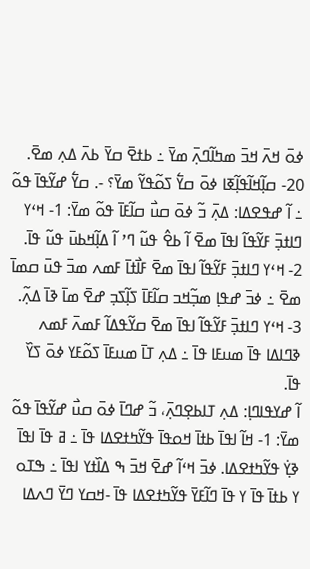ߦߋ߫ ߞߍ߫ ߞߏ߫ ߘߤߊ߬ߣߍ߲߫ ߘߌ߫ ߸ ߕߙߐ߫ ߛߌ߫ ߕߍ߫ ߡߍ߲ ߘߐ߫.
20- ߛߊ߲߬ߞߊ߬ߟߊ߲߬ߧߊ ߦߋ߫ ߛߌ߱ ߖߋ߬ߟߌ߬ ߘߌ߫؟ -. ߛߌ߱ ߝߌ߬ߟߊ߫ ߟߋ߬ ߸ ߊ߬ ߝߟߐߡߊ: ߡߍ߲߫ ߏ߬ ߦߋ߫ ߛߎ߯ ߛߊ߬ߓߊ߫ ߟߋ߬ ߘߌ߫: 1- ߞߵߌ ߣߊߙߏ߲߫ ߓߌ߬ߟߊ߬ ߊߟߊ߫ ߘߐ߫ ߊ߬ ߕߐ߮ ߟߎ߬ ߣߴ ߊ߬ ߡߊ߲߬ߞߕߎ߫ ߟߎ߬ ߟߊ߫. 2- ߞߵߌ ߣߊߙߏ߲߫ ߓߌ߬ߟߊ߬ ߊߟߊ߫ ߘߐ߫ ߓߊ߯ߙߊ߫ ߓߘߍ ߘߏ߫ ߟߎ߫ ߛߘߊ߫ ߘߐ߫ ߸ ߦߏ߫ ߝߟߊ߲ ߘߏ߲߬ߞߏ ߛߊ߬ߓߊ߫ ߖߊ߲߬ߖߏ߲ ߝߐ߫ ߘߊ߫ ߢߊ߫ ߡߍ߲߬. 3- ߞߵߌ ߣߊߙߏ߲߫ ߓߌ߬ߟߊ߬ ߊߟߊ߫ ߘߐ߫ ߛߌ߬ߟߡߊ߬ ߓߘߍ߫ ߓߘߍ ߢߣߊߡߊ ߟߊ߫ ߘߎߓߊ ߟߊ߫ ߸ ߡߍ߲ ߠߊ߫ ߘߎߓߊ߫ ߖߋ߬ߓߌ ߦߋ߫ ߖߌ߰ ߟߊ߫.
ߊ߬ ߝߌߟߊߣߊ߲: ߡߍ߲ ߠߊߕߐ߲ߣߍ߲߫، ߏ߬ ߝߣߊ߫ ߦߋ߫ ߛߎ߯ ߝߌ߬ߟߊ߫ ߟߋ߬ ߘߌ߫: 1- ߞߊ߬ ߊߟߊ߫ ߕߙߊ߫ ߞߋߟߊ߫ ߟߌ߬ߤߙߐߡߊ ߟߊ߫ ߸ ߥ ߟߊ߫ ߊߟߊ߫ ߢߌ߲߭ ߟߌ߬ߤߙߐߡߊ. ߦߏ߫ ߞߵߊ߬ ߝߐ߫ ߞߏ߫ ߒ ߡߊ߰ߙߌ ߊߟߊ߫ ߸ ߒߠߋ ߌ ߕߙߊ߫ ߟߊ߫ ߌ ߟߊ߫ ߣߊ߬ߓߌ߫ ߟߌ߬ߤߙߐߡߊ ߟߊ߫ -ߞߛߌ ߣߌ߫ ߣߍߡߊ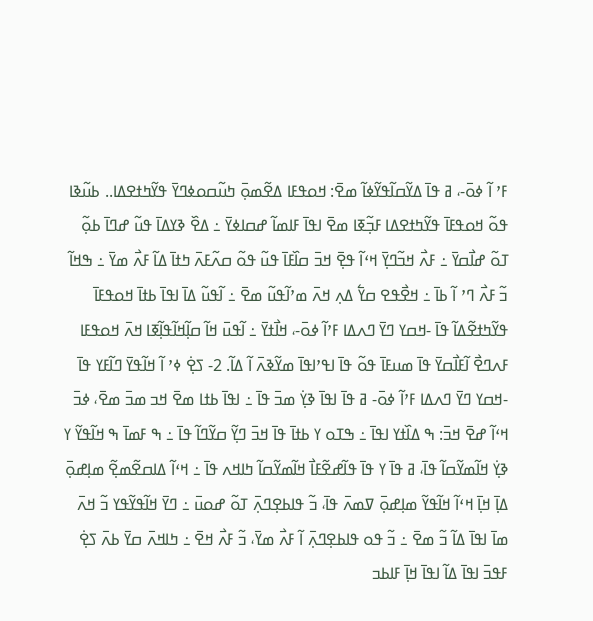ߓߴ ߊ߬ ߦߋ߫-، ߥ ߟߊ߫ ߡߌ߬ߛߊ߬ߟߌ߬ߦߊ߬ ߘߐ߫: ߞߋߟߓߊ ߡߐ߬ߘߋ߲߫ ߤߎ߬ߛߋߦߣߌ߫ ߟߌ߬ߤߙߐߡߊ.. ߕߎ߬ߢߊ ߟߋ߬ ߞߋߟߓߊ߫ ߟߌ߬ߤߙߐߡߊ ߓߏ߲߬ߧߊ ߘߐ߫ ߊߟߊ߫ ߓߊߘߊ߬ ߝߛߊߦߌ߫ ߸ ߡߐ߰ ߢߌߡߊ߫ ߟߎ߬ ߝߣߊ߫ ߕߋ߲߬ ߠߋ߬ ߝߊ߯ߛߌ߫ ߸ ߓߍ߯ ߞߏ߬ߣߌ߲߫ ߞߵߊ߬ ߟߐ߲߫ ߞߏ߫ ߛߊ߰ߓߊ߫ ߟߎ߬ ߟߋ߬ ߛߍ߬ߓߍ߫ ߤߙߊ߫ ߡߊ߬ ߓߍ߯ ߘߌ߫ ߸ ߒߞߊ߬ ߏ߬ ߓߍ߯ ߣߴ ߊ߬ ߕߊ߫ ߸ ߞߐ߯ߟߐ ߛߌ߱ ߡߍ߲ ߞߍ߫ ߘߴߊ߬ߟߎ߬ ߘߐ߫ ߸ ߊ߬ߟߎ߬ ߡߊ߫ ߊߟߊ߫ ߕߙߊ߫ ߞߋߟߓߊ߫ ߟߌ߬ߤߙߐ߬ߡߊ߬ ߟߊ߫ -ߞߛߌ ߣߌ߫ ߣߍߡߊ ߓߴߊ߬ ߦߋ߫-، ߞߊ߯ߙߌ߫ ߸ ߊ߬ߟߎ߫ ߞߊ߬ ߛߊ߲߬ߞߊ߬ߟߊ߲߬ߧߊ ߞߍ߫ ߞߋߟߓߊ ߓߍߣߐ߯ ߊ߬ߓߊ߯ߛߌ߫ ߟߊ߫ ߘߎߓߊ߫ ߟߋ߬ ߟߊ߫ ߊߟߴߊߟߊ߫ ߘߌ߬ߢߍ߫ ߊ߬ ߡߊ߬. 2- ߖߐ߲߭ ߦߴ ߊ߬ ߞߊ߬ߟߌ߫ ߣߊ߬ߓߌ ߟߊ߫ -ߞߛߌ ߣߌ߫ ߣߍߡߊ ߓߴߊ߬ ߦߋ߫- ߥ ߟߊ߫ ߊߟߊ߫ ߢߌ߲߭ ߘߏ߫ ߟߊ߫ ߸ ߊߟߊ߫ ߕߙߊ ߘߐ߫ ߞߏ ߘߏ߫ ߘߐ߫، ߦߏ߫ ߞߵߊ߬ ߝߐ߫ ߞߏ߫: ߒ ߡߊ߰ߙߌ ߊߟߊ߫ ߸ ߒߠߋ ߌ ߕߙߊ߫ ߟߊ߫ ߞߏ߫ ߣߌ߲߬ ߛߌ߬ߣߊ߬ ߟߊ߫ ߸ ߒ ߓߘߊ߫ ߒ ߞߊ߬ߟߌ߬ ߌ ߢߌ߲߭ ߞߊ߬ߘߌ߬ߛߊ߬ ߟߊ߫، ߥ ߟߊ߫ ߌ ߟߊ߫ ߟߊ߬ߝߐ߬ߓߊ߯ ߞߊ߬ߘߌ߬ߛߊ߬ ߤߊߞߍ ߟߊ߫ ߸ ߞߵߊ߬ ߡߊߛߐ߬ߘߐ߲߬ ߘߊ߲ߝߋ߲߫ ߡߊ߲߫ ߞߊ߲߫ ߞߵߊ߬ ߞߊ߬ߟߌ߬ ߘߊ߲ߝߋ߲߫ ߜߘߍ߫ ߟߊ߫، ߏ߬ ߟߊߕߐ߲ߣߍ߲߫ ߠߋ߬ ߝߋߎ߫ ߸ ߣߌ߫ ߞߊ߬ߟߌ߬ߟߌ ߏ߬ ߞߍ߫ ߘߊ߫ ߊߟߊ߫ ߡߊ߬ ߏ߬ ߘߐ߫ ߸ ߏ߬ ߟߋ ߟߊߕߐ߲ߣߍ߲߫ ߊ߬ ߓߍ߯ ߘߌ߫، ߏ߬ ߓߍ߯ ߞߐ߫ ߸ ߤߊߞߍ߫ ߛߌ߫ ߕߍ߫ ߖߐ߲߭ ߓߟߏ߫ ߊߟߊ߫ ߡߊ߬ ߊߟߊ߫ ߞߊ߲߫ ߓߊߕߏ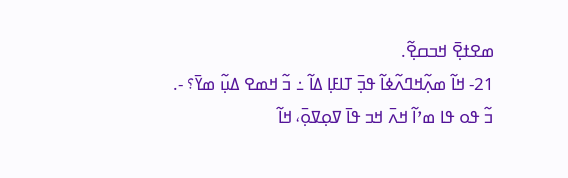ߘߐߙߐ߲߫ ߞߏߛߐ߲߬.
21- ߞߊ߬ ߘߍ߲߬ߞߣߍ߬ߦߊ߬ ߟߏ߲߫ ߠߊߓߊ߲ ߡߊ߬ ߸ ߏ߬ ߞߘߐ ߡߎ߲߬ ߘߌ߫؟ -. ߏ߬ ߟߋ ߟߊ ߘߴߊ߬ ߞߍ߫ ߞߏ ߟߊ߫ ߜߋ߲ߜߋ߲߫، ߞߊ߬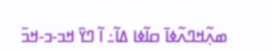ߘߍ߲߬ߞߣߍ߬ߦߊ߫ ߛߊ߬ߦߊ ߡߊ߬߸ ߊ߬ ߣߌ߫ ߞߏ-ߏ-ߞߏ߫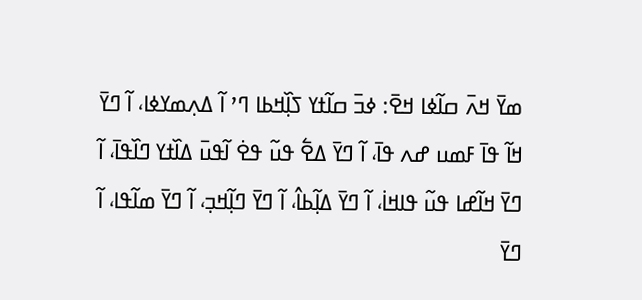ߘߌ߫ ߞߍ߫ ߛߊ߬ߦߊ ߞߐ߫: ߦߏ߫ ߛߊ߬ߙߌ ߖߊ߲߰ߞߕߊ ߣߴ ߊ߬ ߡߍ߲ߘߌߦߊ، ߊ߬ ߣߌ߫ ߞߊ߬ ߟߊ߫ ߓߘߎ ߝߍ ߟߊ߫، ߊ߬ ߣߌ߫ ߡߐ߱ ߟߎ߬ ߟߐ߭ ߊ߬ߟߎ߫ ߡߊ߰ߙߌ ߣߊ߰ߟߊ߫، ߊ߬ ߣߌ߫ ߞߊ߬ߝߊ ߟߎ߬ ߟߊߞߊ߭، ߊ߬ ߣߌ߫ ߡߊ߲߬ߕߊ߮، ߊ߬ ߣߌ߫ ߣߊ߲߬ߞߏ߲، ߊ߬ ߣߌ߫ ߘߊ߬ߟߊ، ߊ߬ ߣߌ߫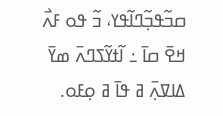ߛߏ߬ߟߏ߲߬ߣߊ߬ߟߌ، ߏ߬ ߟߋ ߓߍ߯ ߞߐ߫ ߛߊ߫ ߸ ߊ߬ߙߌ߬ߖߣߍ߫ ߘߌ߫ ߡߊߜߍ߲߫ ߥ ߟߊ߫ ߥ ߋ߲ߓߋ.